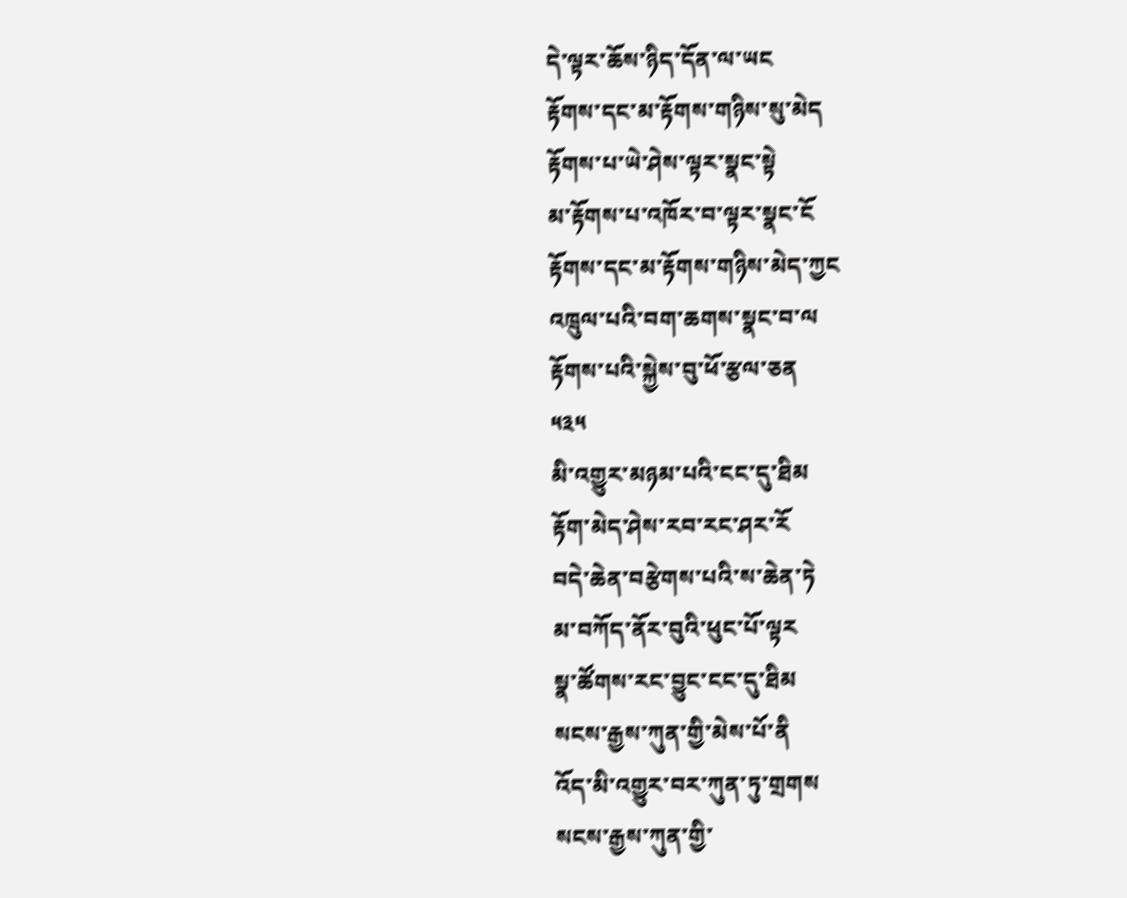དེ་ལྟར་ཆོས་ཉིད་དོན་ལ་ཡང
རྟོགས་དང་མ་རྟོགས་གཉིས་སུ་མེད
རྟོགས་པ་ཡེ་ཤེས་ལྟར་སྣང་སྟེ
མ་རྟོགས་པ་འཁོར་བ་ལྟར་སྣང་ངོ
རྟོགས་དང་མ་རྟོགས་གཉིས་མེད་ཀྱང
འཁྲུལ་པའི་བག་ཆགས་སྣང་བ་ལ
རྟོགས་པའི་སྐྱེས་བུ་ཕོ་རྩལ་ཅན
༥༣༥
མི་འགྱུར་མཉམ་པའི་ངང་དུ་ཐིམ
རྟོག་མེད་ཤེས་རབ་རང་ཤར་རོ
བདེ་ཆེན་བརྩེགས་པའི་ས་ཆེན་ཏེ
མ་བཀོད་ནོར་བུའི་ཕུང་པོ་ལྟར
སྣ་ཚོགས་རང་བྱུང་ངང་དུ་ཐིམ
སངས་རྒྱས་ཀུན་གྱི་མེས་པོ་ནི
འོད་མི་འགྱུར་བར་ཀུན་ཏུ་གྲགས
སངས་རྒྱས་ཀུན་གྱི་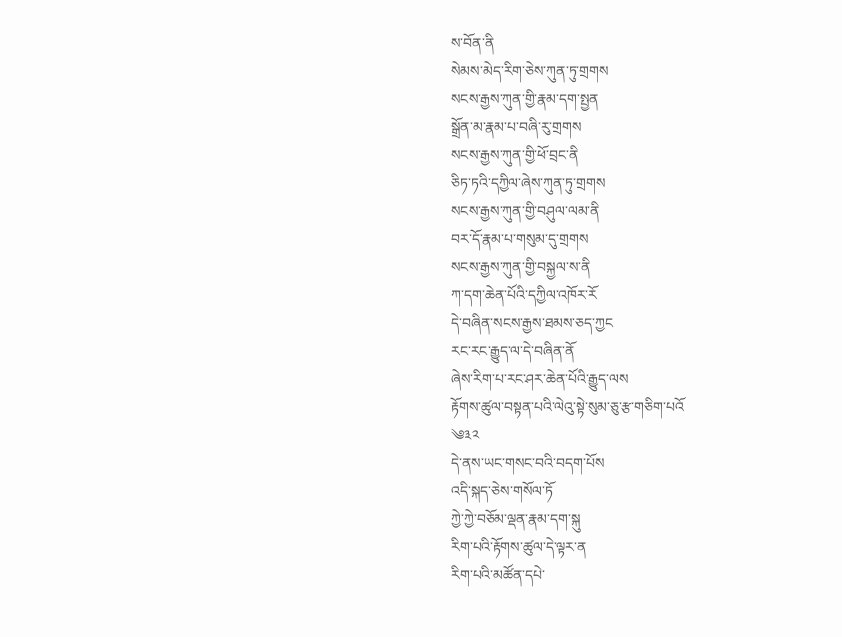ས་བོན་ནི
སེམས་མེད་རིག་ཅེས་ཀུན་ཏུ་གྲགས
སངས་རྒྱས་ཀུན་གྱི་རྣམ་དག་སྤྱན
སྒྲོན་མ་རྣམ་པ་བཞི་རུ་གྲགས
སངས་རྒྱས་ཀུན་གྱི་ཕོ་བྲང་ནི
ཅིཏ་ཏའི་དཀྱིལ་ཞེས་ཀུན་ཏུ་གྲགས
སངས་རྒྱས་ཀུན་གྱི་བཤུལ་ལམ་ནི
བར་དོ་རྣམ་པ་གསུམ་དུ་གྲགས
སངས་རྒྱས་ཀུན་གྱི་བསྐྱལ་ས་ནི
ཀ་དག་ཆེན་པོའི་དཀྱིལ་འཁོར་རོ
དེ་བཞིན་སངས་རྒྱས་ཐམས་ཅད་ཀྱང
རང་རང་རྒྱུད་ལ་དེ་བཞིན་ནོ
ཞེས་རིག་པ་རང་ཤར་ཆེན་པོའི་རྒྱུད་ལས
རྟོགས་ཚུལ་བསྟན་པའི་ལེའུ་སྟེ་སུམ་ཅུ་རྩ་གཅིག་པའོ
༄༣༢
དེ་ནས་ཡང་གསང་བའི་བདག་པོས
འདི་སྐད་ཅེས་གསོལ་ཏོ
ཀྱེ་ཀྱེ་བཅོམ་ལྡན་རྣམ་དག་སྐུ
རིག་པའི་རྟོགས་ཚུལ་དེ་ལྟར་ན
རིག་པའི་མཚོན་དཔེ་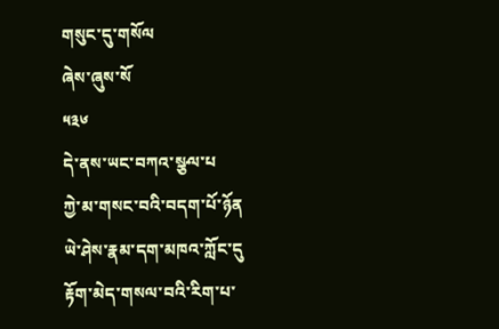གསུང་དུ་གསོལ
ཞེས་ཞུས་སོ
༥༣༦
དེ་ནས་ཡང་བཀའ་སྩལ་པ
ཀྱེ་མ་གསང་བའི་བདག་པོ་ཉོན
ཡེ་ཤེས་རྣམ་དག་མཁའ་ཀློང་དུ
རྟོག་མེད་གསལ་བའི་རིག་པ་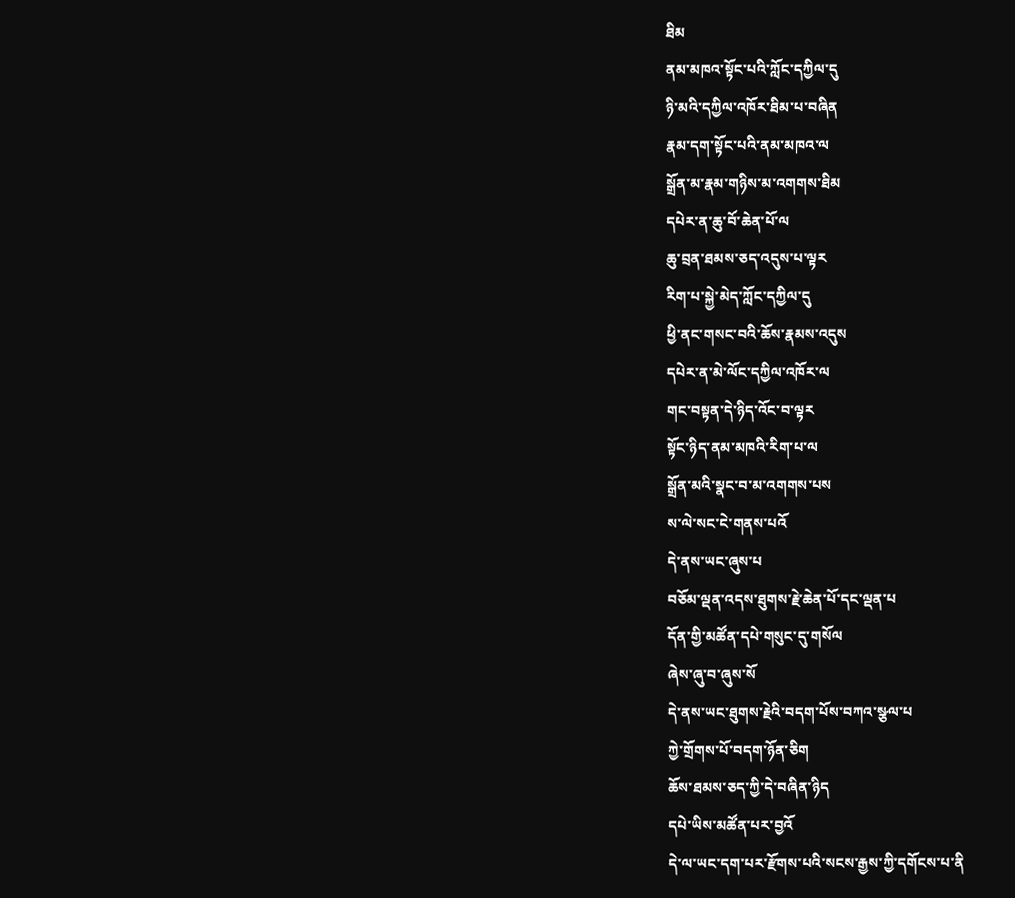ཐིམ
ནམ་མཁའ་སྟོང་པའི་ཀློང་དཀྱིལ་དུ
ཉི་མའི་དཀྱིལ་འཁོར་ཐིམ་པ་བཞིན
རྣམ་དག་སྟོང་པའི་ནམ་མཁའ་ལ
སྒྲོན་མ་རྣམ་གཉིས་མ་འགགས་ཐིམ
དཔེར་ན་ཆུ་བོ་ཆེན་པོ་ལ
ཆུ་བྲན་ཐམས་ཅད་འདུས་པ་ལྟར
རིག་པ་སྐྱེ་མེད་ཀློང་དཀྱིལ་དུ
ཕྱི་ནང་གསང་བའི་ཆོས་རྣམས་འདུས
དཔེར་ན་མེ་ལོང་དཀྱིལ་འཁོར་ལ
གང་བསྟན་དེ་ཉིད་འོང་བ་ལྟར
སྟོང་ཉིད་ནམ་མཁའི་རིག་པ་ལ
སྒྲོན་མའི་སྣང་བ་མ་འགགས་པས
ས་ལེ་སང་ངེ་གནས་པའོ
དེ་ནས་ཡང་ཞུས་པ
བཅོམ་ལྡན་འདས་ཐུགས་རྗེ་ཆེན་པོ་དང་ལྡན་པ
དོན་གྱི་མཚོན་དཔེ་གསུང་དུ་གསོལ
ཞེས་ཞུ་བ་ཞུས་སོ
དེ་ནས་ཡང་ཐུགས་རྗེའི་བདག་པོས་བཀའ་སྩལ་པ
ཀྱེ་གྲོགས་པོ་བདག་ཉོན་ཅིག
ཆོས་ཐམས་ཅད་ཀྱི་དེ་བཞིན་ཉིད
དཔེ་ཡིས་མཚོན་པར་བྱའོ
དེ་ལ་ཡང་དག་པར་རྫོགས་པའི་སངས་རྒྱས་ཀྱི་དགོངས་པ་ནི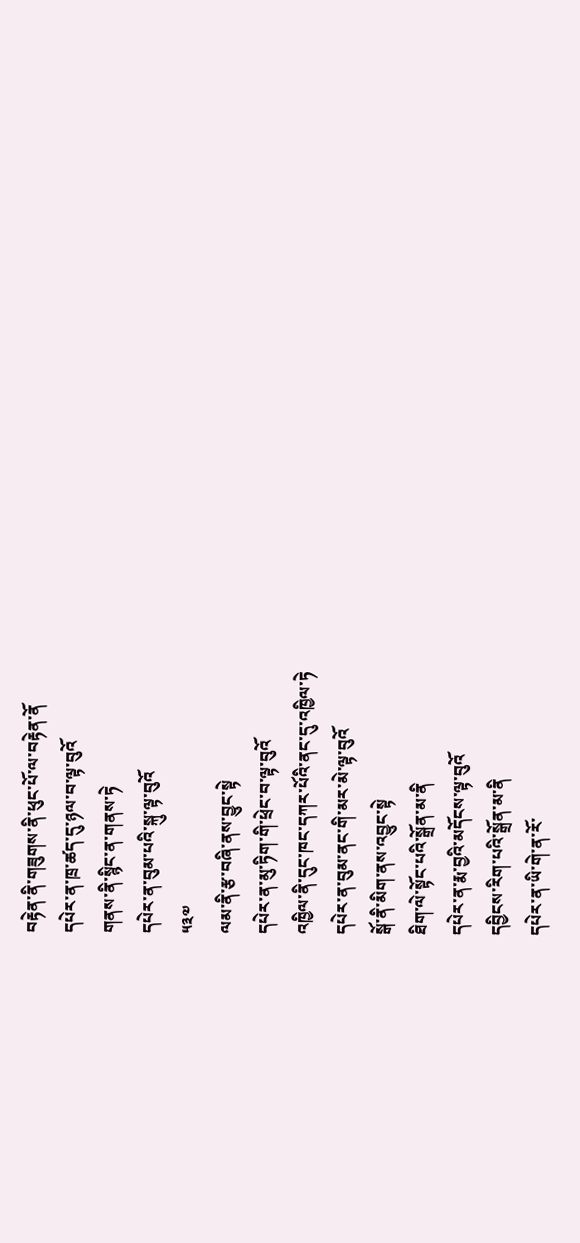བརྟེན་ནི་གཟུགས་ནི་ཕུང་པོ་ལ་བརྟེན་ནོ
དཔེར་ན་ཁྲ་ཚད་དུ་ཉལ་བ་ལྟ་བུའོ
གནས་ནི་སྙིང་ན་གནས་ཏེ
དཔེར་ན་བུམ་པའི་སྐུ་ལྟ་བུའོ
༥༣༧
ལམ་ནི་རྩ་བཞི་ནས་བྱུང་སྟེ
དཔེར་ན་མུ་ཏིག་གི་ཕྲེང་བ་ལྟ་བུའོ
འཁྱིལ་ནི་དུང་ཁང་དཀར་པོའི་ནང་དུ་འཁྱིལ་ཏེ
དཔེར་ན་བུམ་ནང་གི་མར་མེ་ལྟ་བུའོ
སྒོ་ནི་མིག་ནས་འབྱུང་སྟེ
ཐིག་ལེ་སྟོང་པའི་སྒྲོན་མ་ནི
དཔེར་ན་རྨ་བྱའི་མདོངས་ལྟ་བུའོ
དབྱིངས་རིག་པའི་སྒྲོན་མ་ནི
དཔེར་ན་ཡི་གེ་ན་རོ་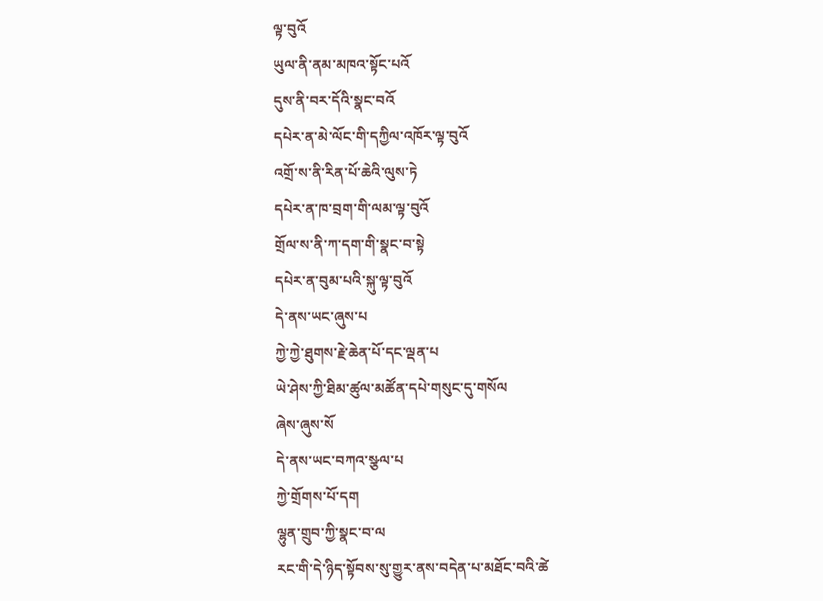ལྟ་བུའོ
ཡུལ་ནི་ནམ་མཁའ་སྟོང་པའོ
དུས་ནི་བར་དོའི་སྣང་བའོ
དཔེར་ན་མེ་ལོང་གི་དཀྱིལ་འཁོར་ལྟ་བུའོ
འགྲོ་ས་ནི་རིན་པོ་ཆེའི་ལུས་ཏེ
དཔེར་ན་ཁ་བྲག་གི་ལམ་ལྟ་བུའོ
གྲོལ་ས་ནི་ཀ་དག་གི་སྣང་བ་སྟེ
དཔེར་ན་བུམ་པའི་སྐུ་ལྟ་བུའོ
དེ་ནས་ཡང་ཞུས་པ
ཀྱེ་ཀྱེ་ཐུགས་རྗེ་ཆེན་པོ་དང་ལྡན་པ
ཡེ་ཤེས་ཀྱི་ཐིམ་ཚུལ་མཚོན་དཔེ་གསུང་དུ་གསོལ
ཞེས་ཞུས་སོ
དེ་ནས་ཡང་བཀའ་སྩལ་པ
ཀྱེ་གྲོགས་པོ་དག
ལྷུན་གྲུབ་ཀྱི་སྣང་བ་ལ
རང་གི་དེ་ཉིད་སྟོབས་སུ་གྱུར་ནས་བདེན་པ་མཐོང་བའི་ཚེ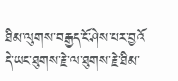ཐིམ་ལུགས་བརྒྱད་ངོ་ཤེས་པར་བྱའོ
དེ་ཡང་ཐུགས་རྗེ་ལ་ཐུགས་རྗེ་ཐིམ་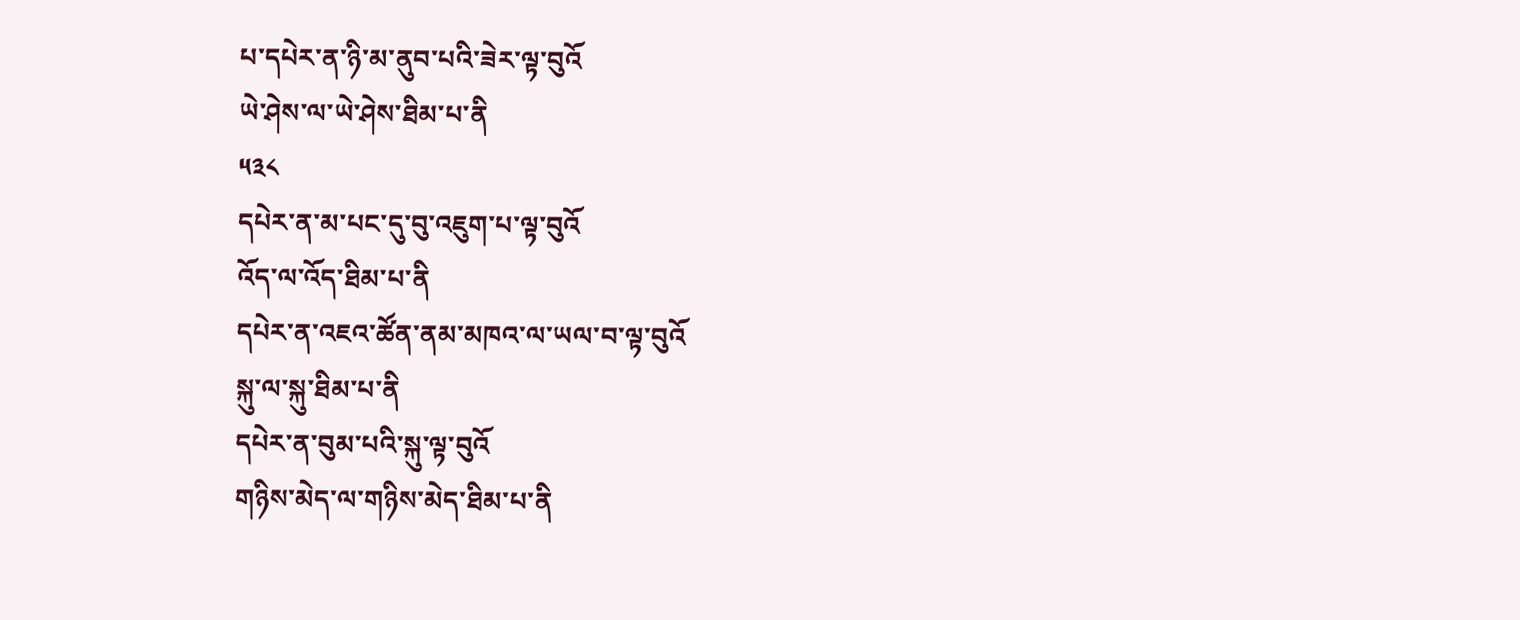པ་དཔེར་ན་ཉི་མ་ནུབ་པའི་ཟེར་ལྟ་བུའོ
ཡེ་ཤེས་ལ་ཡེ་ཤེས་ཐིམ་པ་ནི
༥༣༨
དཔེར་ན་མ་པང་དུ་བུ་འཇུག་པ་ལྟ་བུའོ
འོད་ལ་འོད་ཐིམ་པ་ནི
དཔེར་ན་འཇའ་ཚོན་ནམ་མཁའ་ལ་ཡལ་བ་ལྟ་བུའོ
སྐུ་ལ་སྐུ་ཐིམ་པ་ནི
དཔེར་ན་བུམ་པའི་སྐུ་ལྟ་བུའོ
གཉིས་མེད་ལ་གཉིས་མེད་ཐིམ་པ་ནི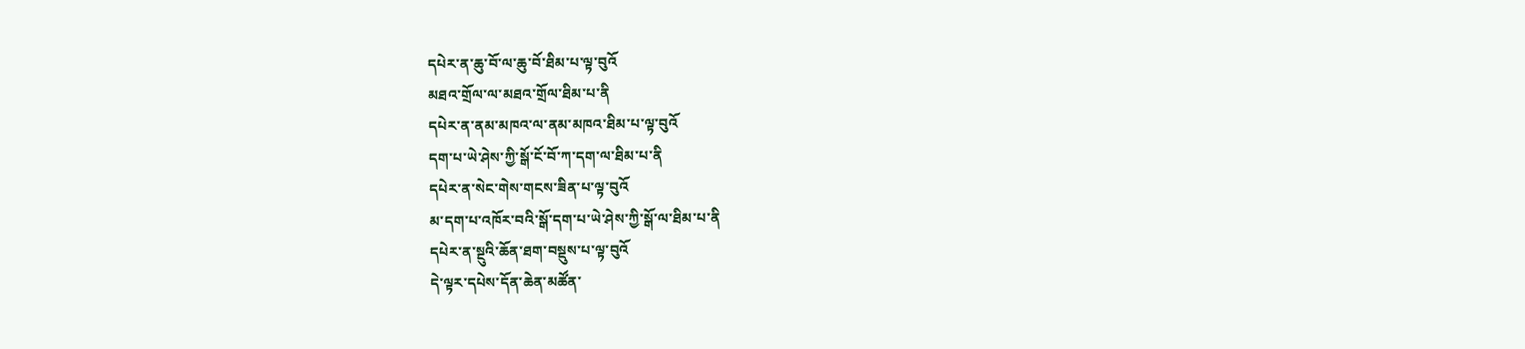དཔེར་ན་ཆུ་བོ་ལ་ཆུ་བོ་ཐིམ་པ་ལྟ་བུའོ
མཐའ་གྲོལ་ལ་མཐའ་གྲོལ་ཐིམ་པ་ནི
དཔེར་ན་ནམ་མཁའ་ལ་ནམ་མཁའ་ཐིམ་པ་ལྟ་བུའོ
དག་པ་ཡེ་ཤེས་ཀྱི་སྒོ་ངོ་བོ་ཀ་དག་ལ་ཐིམ་པ་ནི
དཔེར་ན་སེང་གེས་གངས་ཟིན་པ་ལྟ་བུའོ
མ་དག་པ་འཁོར་བའི་སྒོ་དག་པ་ཡེ་ཤེས་ཀྱི་སྒོ་ལ་ཐིམ་པ་ནི
དཔེར་ན་སྔུའི་ཆོན་ཐག་བསྡུས་པ་ལྟ་བུའོ
དེ་ལྟར་དཔེས་དོན་ཆེན་མཚོན་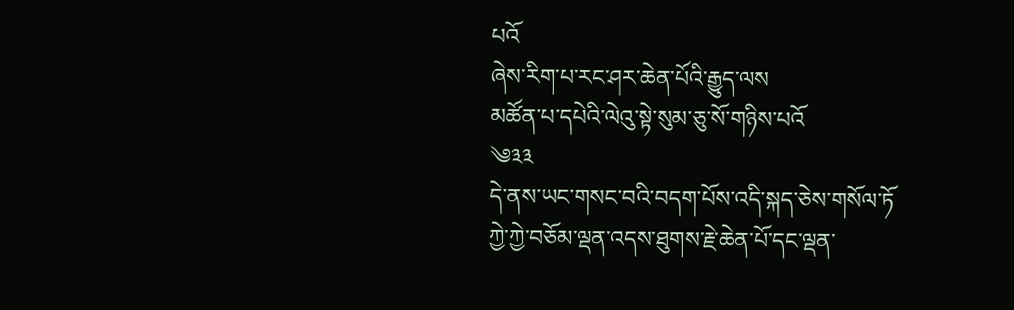པའོ
ཞེས་རིག་པ་རང་ཤར་ཆེན་པོའི་རྒྱུད་ལས
མཚོན་པ་དཔེའི་ལེའུ་སྟེ་སུམ་ཅུ་སོ་གཉིས་པའོ
༄༣༣
དེ་ནས་ཡང་གསང་བའི་བདག་པོས་འདི་སྐད་ཅེས་གསོལ་ཏོ
ཀྱེ་ཀྱེ་བཅོམ་ལྡན་འདས་ཐུགས་རྗེ་ཆེན་པོ་དང་ལྡན་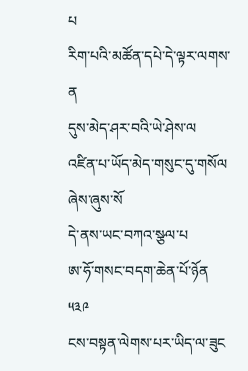པ
རིག་པའི་མཚོན་དཔེ་དེ་ལྟར་ལགས་ན
དུས་མེད་ཤར་བའི་ཡེ་ཤེས་ལ
འཛིན་པ་ཡོད་མེད་གསུང་དུ་གསོལ
ཞེས་ཞུས་སོ
དེ་ནས་ཡང་བཀའ་སྩལ་པ
ཨ་ཧོ་གསང་བདག་ཆེན་པོ་ཉོན
༥༣༩
ངས་བསྟན་ལེགས་པར་ཡིད་ལ་ཟུང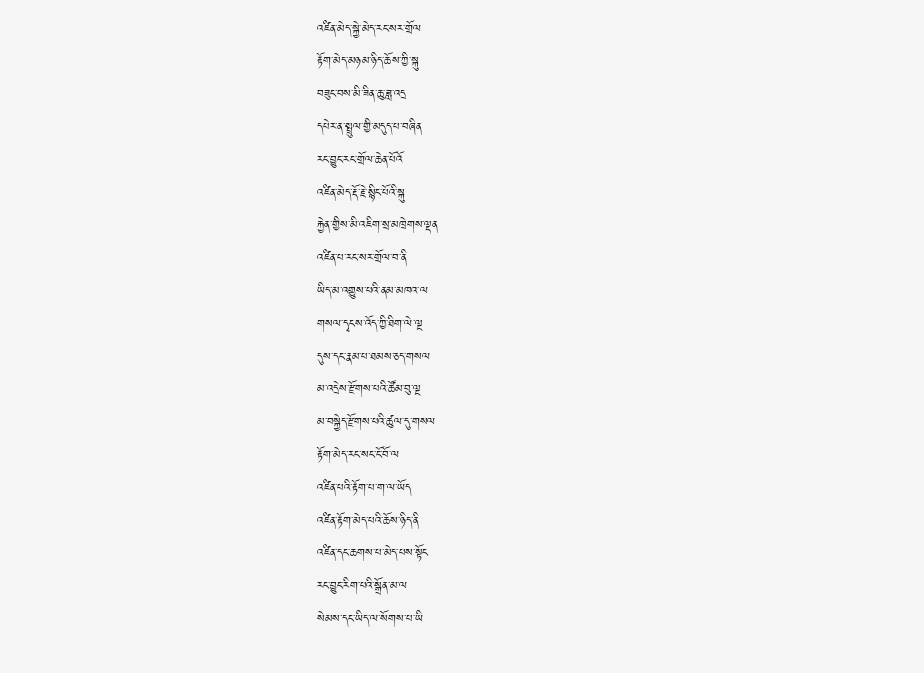འཛིན་མེད་སྐྱེ་མེད་རང་སར་གྲོལ
རྟོག་མེད་མཉམ་ཉིད་ཆོས་ཀྱི་སྐུ
བཟུང་བས་མི་ཟིན་ཆུ་ཟླ་འདྲ
དཔེར་ན་སྤྲུལ་གྱི་མདུད་པ་བཞིན
རང་བྱུང་རང་གྲོལ་ཆེན་པོའོ
འཛིན་མེད་རྡོ་རྗེ་སྙིང་པོའི་སྐུ
རྐྱེན་གྱིས་མི་འཇིག་སྲ་མཁྲེགས་ལྡན
འཛིན་པ་རང་སར་གྲོལ་བ་ནི
ཡིད་མ་འགྱུས་པའི་ནམ་མཁའ་ལ
གསལ་དྭངས་འོད་ཀྱི་ཐིག་ལེ་ལྔ
དུས་དང་རྣམ་པ་ཐམས་ཅད་གསལ
མ་འདྲེས་རྫོགས་པའི་ཚོམ་བུ་ལྔ
མ་བསྐྱེད་རྫོགས་པའི་ཚུལ་དུ་གསལ
རྟོག་མེད་རང་སང་ངོ་བོ་ལ
འཛིན་པའི་རྟོག་པ་ག་ལ་ཡོད
འཛིན་རྟོག་མེད་པའི་ཆོས་ཉིད་ནི
འཛིན་དང་ཆགས་པ་མེད་པས་སྟོང
རང་བྱུང་རིག་པའི་སྒྲོན་མ་ལ
སེམས་དང་ཡིད་ལ་སོགས་པ་ཡི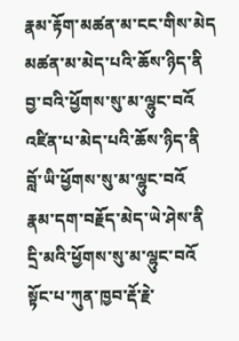རྣམ་རྟོག་མཚན་མ་ངང་གིས་མེད
མཚན་མ་མེད་པའི་ཆོས་ཉིད་ནི
བྱ་བའི་ཕྱོགས་སུ་མ་ལྷུང་བའོ
འཛིན་པ་མེད་པའི་ཆོས་ཉིད་ནི
བློ་ཡི་ཕྱོགས་སུ་མ་ལྷུང་བའོ
རྣམ་དག་བརྗོད་མེད་ཡེ་ཤེས་ནི
དྲི་མའི་ཕྱོགས་སུ་མ་ལྷུང་བའོ
སྟོང་པ་ཀུན་ཁྱབ་རྡོ་རྗེ་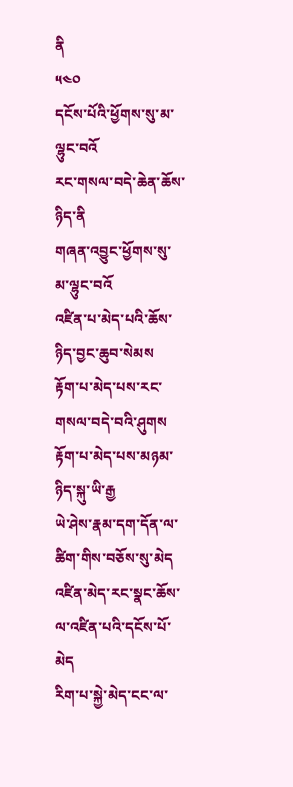ནི
༥༤༠
དངོས་པོའི་ཕྱོགས་སུ་མ་ལྷུང་བའོ
རང་གསལ་བདེ་ཆེན་ཆོས་ཉིད་ནི
གཞན་འབྱུང་ཕྱོགས་སུ་མ་ལྷུང་བའོ
འཛིན་པ་མེད་པའི་ཆོས་ཉིད་བྱང་ཆུབ་སེམས
རྟོག་པ་མེད་པས་རང་གསལ་བདེ་བའི་ཤུགས
རྟོག་པ་མེད་པས་མཉམ་ཉིད་སྐུ་ཡི་རྒྱ
ཡེ་ཤེས་རྣམ་དག་དོན་ལ་ཚིག་གིས་བཅོས་སུ་མེད
འཛིན་མེད་རང་སྣང་ཆོས་ལ་འཛིན་པའི་དངོས་པོ་མེད
རིག་པ་སྐྱེ་མེད་ངང་ལ་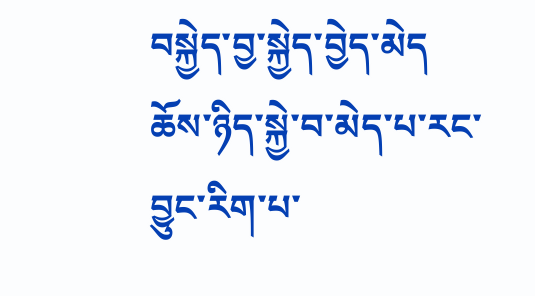བསྐྱེད་བྱ་སྐྱེད་བྱེད་མེད
ཆོས་ཉིད་སྐྱེ་བ་མེད་པ་རང་བྱུང་རིག་པ་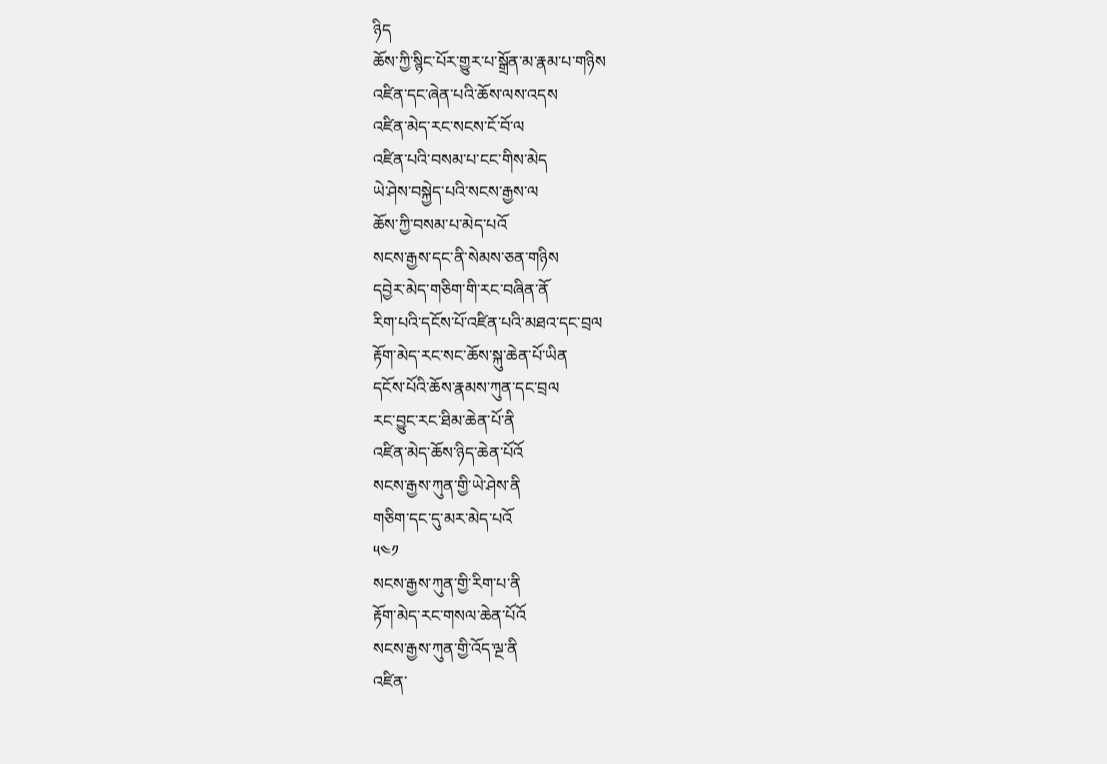ཉིད
ཆོས་ཀྱི་སྙིང་པོར་གྱུར་པ་སྒྲོན་མ་རྣམ་པ་གཉིས
འཛིན་དང་ཞེན་པའི་ཆོས་ལས་འདས
འཛིན་མེད་རང་སངས་ངོ་བོ་ལ
འཛིན་པའི་བསམ་པ་ངང་གིས་མེད
ཡེ་ཤེས་བསྐྱེད་པའི་སངས་རྒྱས་ལ
ཆོས་ཀྱི་བསམ་པ་མེད་པའོ
སངས་རྒྱས་དང་ནི་སེམས་ཅན་གཉིས
དབྱེར་མེད་གཅིག་གི་རང་བཞིན་ནོ
རིག་པའི་དངོས་པོ་འཛིན་པའི་མཐའ་དང་བྲལ
རྟོག་མེད་རང་སང་ཆོས་སྐུ་ཆེན་པོ་ཡིན
དངོས་པོའི་ཆོས་རྣམས་ཀུན་དང་བྲལ
རང་བྱུང་རང་ཐིམ་ཆེན་པོ་ནི
འཛིན་མེད་ཆོས་ཉིད་ཆེན་པོའོ
སངས་རྒྱས་ཀུན་གྱི་ཡེ་ཤེས་ནི
གཅིག་དང་དུ་མར་མེད་པའོ
༥༤༡
སངས་རྒྱས་ཀུན་གྱི་རིག་པ་ནི
རྟོག་མེད་རང་གསལ་ཆེན་པོའོ
སངས་རྒྱས་ཀུན་གྱི་འོད་ལྔ་ནི
འཛིན་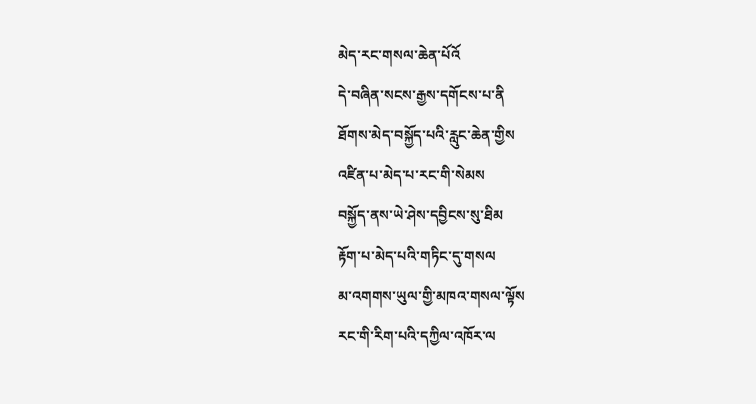མེད་རང་གསལ་ཆེན་པོའོ
དེ་བཞིན་སངས་རྒྱས་དགོངས་པ་ནི
ཐོགས་མེད་བསྐྱོད་པའི་རླུང་ཆེན་གྱིས
འཛིན་པ་མེད་པ་རང་གི་སེམས
བསྐྱོད་ནས་ཡེ་ཤེས་དབྱིངས་སུ་ཐིམ
རྟོག་པ་མེད་པའི་གཏིང་དུ་གསལ
མ་འགགས་ཡུལ་གྱི་མཁའ་གསལ་ལྟོས
རང་གི་རིག་པའི་དཀྱིལ་འཁོར་ལ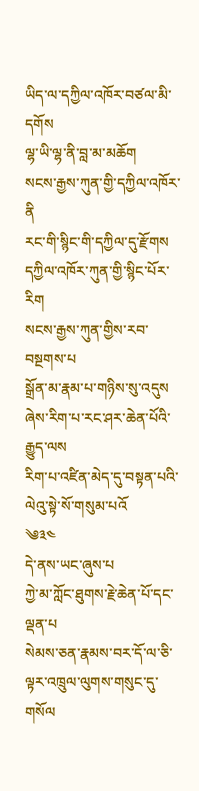ཡིད་ལ་དཀྱིལ་འཁོར་བཙལ་མི་དགོས
ལྷ་ཡི་ལྷ་ནི་བླ་མ་མཆོག
སངས་རྒྱས་ཀུན་གྱི་དཀྱིལ་འཁོར་ནི
རང་གི་སྙིང་གི་དཀྱིལ་དུ་རྫོགས
དཀྱིལ་འཁོར་ཀུན་གྱི་སྙིང་པོར་རིག
སངས་རྒྱས་ཀུན་གྱིས་རབ་བསྔགས་པ
སྒྲོན་མ་རྣམ་པ་གཉིས་སུ་འདུས
ཞེས་རིག་པ་རང་ཤར་ཆེན་པོའི་རྒྱུད་ལས
རིག་པ་འཛིན་མེད་དུ་བསྟན་པའི་ལེའུ་སྟེ་སོ་གསུམ་པའོ
༄༣༤
དེ་ནས་ཡང་ཞུས་པ
ཀྱེ་མ་ཀློང་ཐུགས་རྗེ་ཆེན་པོ་དང་ལྡན་པ
སེམས་ཅན་རྣམས་བར་དོ་ལ་ཅི་ལྟར་འཁྲུལ་ལུགས་གསུང་དུ་གསོལ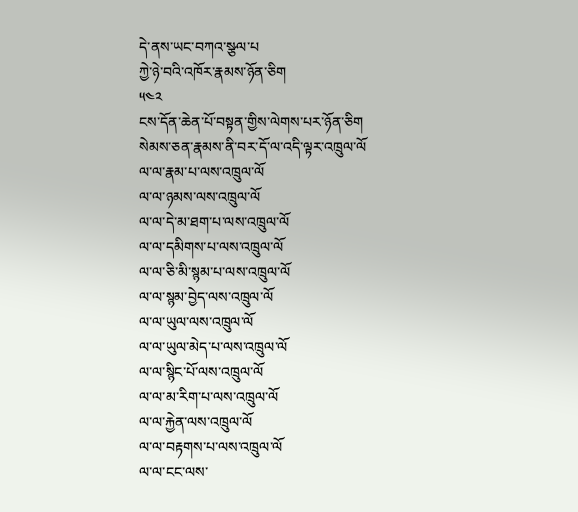དེ་ནས་ཡང་བཀའ་སྩལ་པ
ཀྱེ་ཉེ་བའི་འཁོར་རྣམས་ཉོན་ཅིག
༥༤༢
ངས་དོན་ཆེན་པོ་བསྟན་གྱིས་ལེགས་པར་ཉོན་ཅིག
སེམས་ཅན་རྣམས་ནི་བར་དོ་ལ་འདི་ལྟར་འཁྲུལ་ལོ
ལ་ལ་རྣམ་པ་ལས་འཁྲུལ་ལོ
ལ་ལ་ཉམས་ལས་འཁྲུལ་ལོ
ལ་ལ་དེ་མ་ཐག་པ་ལས་འཁྲུལ་ལོ
ལ་ལ་དམིགས་པ་ལས་འཁྲུལ་ལོ
ལ་ལ་ཅི་མི་སྙམ་པ་ལས་འཁྲུལ་ལོ
ལ་ལ་སྙམ་བྱེད་ལས་འཁྲུལ་ལོ
ལ་ལ་ཡུལ་ལས་འཁྲུལ་ལོ
ལ་ལ་ཡུལ་མེད་པ་ལས་འཁྲུལ་ལོ
ལ་ལ་སྙིང་པོ་ལས་འཁྲུལ་ལོ
ལ་ལ་མ་རིག་པ་ལས་འཁྲུལ་ལོ
ལ་ལ་རྐྱེན་ལས་འཁྲུལ་ལོ
ལ་ལ་བརྟགས་པ་ལས་འཁྲུལ་ལོ
ལ་ལ་ངང་ལས་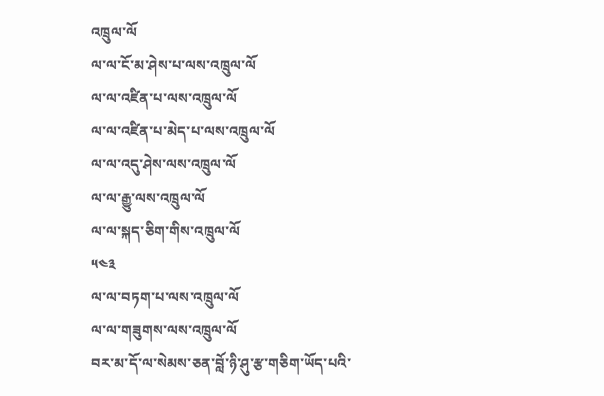འཁྲུལ་ལོ
ལ་ལ་ངོ་མ་ཤེས་པ་ལས་འཁྲུལ་ལོ
ལ་ལ་འཛིན་པ་ལས་འཁྲུལ་ལོ
ལ་ལ་འཛིན་པ་མེད་པ་ལས་འཁྲུལ་ལོ
ལ་ལ་འདུ་ཤེས་ལས་འཁྲུལ་ལོ
ལ་ལ་རྒྱུ་ལས་འཁྲུལ་ལོ
ལ་ལ་སྐད་ཅིག་གིས་འཁྲུལ་ལོ
༥༤༣
ལ་ལ་བཏག་པ་ལས་འཁྲུལ་ལོ
ལ་ལ་གཟུགས་ལས་འཁྲུལ་ལོ
བར་མ་དོ་ལ་སེམས་ཅན་བློ་ཉི་ཤུ་རྩ་གཅིག་ཡོད་པའི་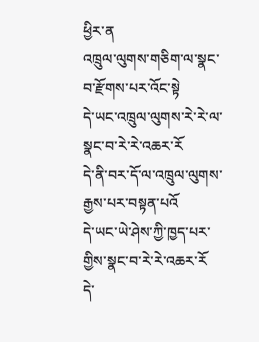ཕྱིར་ན
འཁྲུལ་ལུགས་གཅིག་ལ་སྣང་བ་རྫོགས་པར་འོང་སྟེ
དེ་ཡང་འཁྲུལ་ལུགས་རེ་རེ་ལ་སྣང་བ་རེ་རེ་འཆར་རོ
དེ་ནི་བར་དོ་ལ་འཁྲུལ་ལུགས་རྒྱས་པར་བསྟན་པའོ
དེ་ཡང་ཡེ་ཤེས་ཀྱི་ཁྱད་པར་གྱིས་སྣང་བ་རེ་རེ་འཆར་རོ
དེ་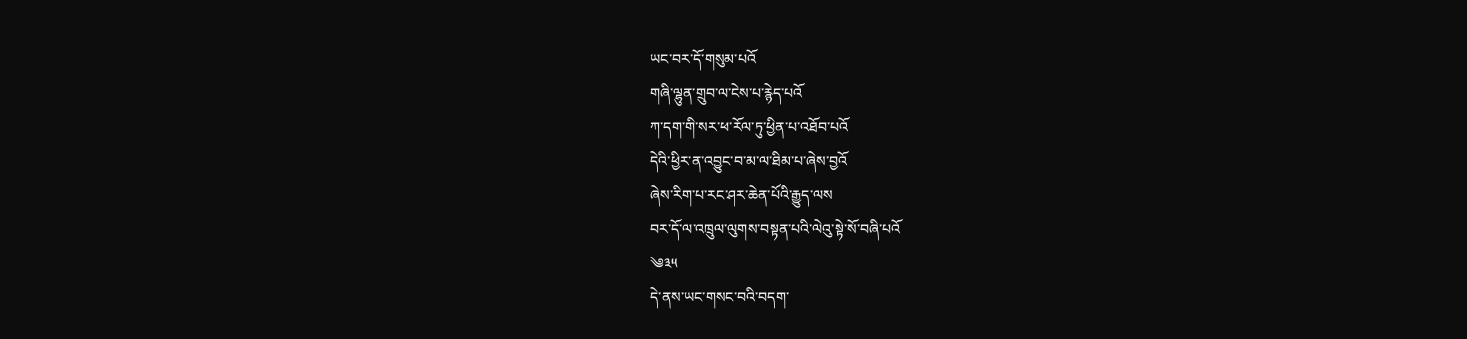ཡང་བར་དོ་གསུམ་པའོ
གཞི་ལྷུན་གྲུབ་ལ་ངེས་པ་རྙེད་པའོ
ཀ་དག་གི་སར་ཕ་རོལ་ཏུ་ཕྱིན་པ་འཐོབ་པའོ
དེའི་ཕྱིར་ན་འབྱུང་བ་མ་ལ་ཐིམ་པ་ཞེས་བྱའོ
ཞེས་རིག་པ་རང་ཤར་ཆེན་པོའི་རྒྱུད་ལས
བར་དོ་ལ་འཁྲུལ་ལུགས་བསྟན་པའི་ལེའུ་སྟེ་སོ་བཞི་པའོ
༄༣༥
དེ་ནས་ཡང་གསང་བའི་བདག་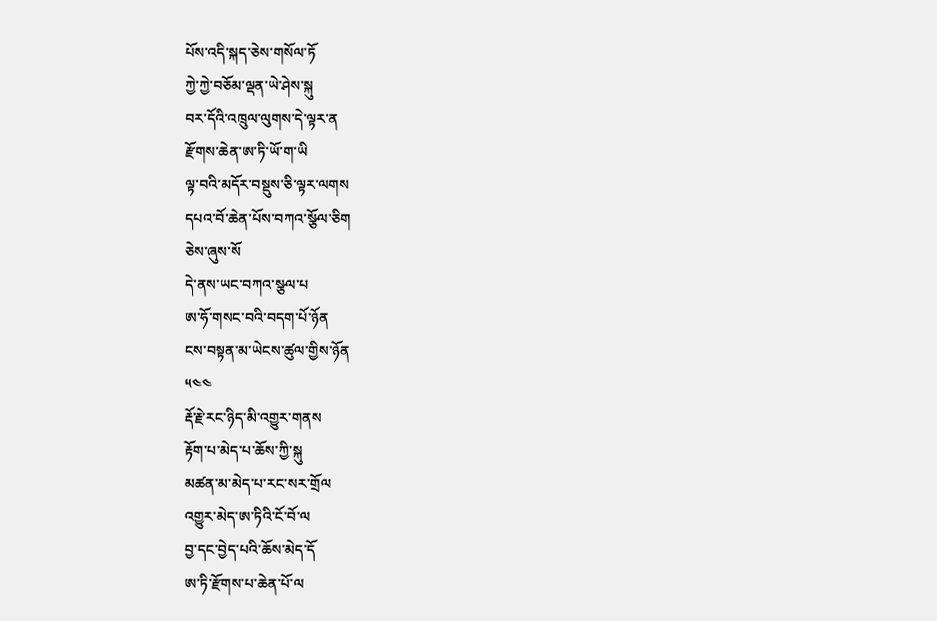པོས་འདི་སྐད་ཅེས་གསོལ་ཏོ
ཀྱེ་ཀྱེ་བཅོམ་ལྡན་ཡེ་ཤེས་སྐུ
བར་དོའི་འཁྲུལ་ལུགས་དེ་ལྟར་ན
རྫོགས་ཆེན་ཨ་ཏི་ཡོ་ག་ཡི
ལྟ་བའི་མདོར་བསྡུས་ཅི་ལྟར་ལགས
དཔའ་བོ་ཆེན་པོས་བཀའ་སྩོལ་ཅིག
ཅེས་ཞུས་སོ
དེ་ནས་ཡང་བཀའ་སྩལ་པ
ཨ་ཧོ་གསང་བའི་བདག་པོ་ཉོན
ངས་བསྟན་མ་ཡེངས་ཚུལ་གྱིས་ཉོན
༥༤༤
རྡོ་རྗེ་རང་ཉིད་མི་འགྱུར་གནས
རྟོག་པ་མེད་པ་ཆོས་ཀྱི་སྐུ
མཚན་མ་མེད་པ་རང་སར་གྲོལ
འགྱུར་མེད་ཨ་ཏིའི་ངོ་བོ་ལ
བྱ་དང་བྱེད་པའི་ཆོས་མེད་དོ
ཨ་ཏི་རྫོགས་པ་ཆེན་པོ་ལ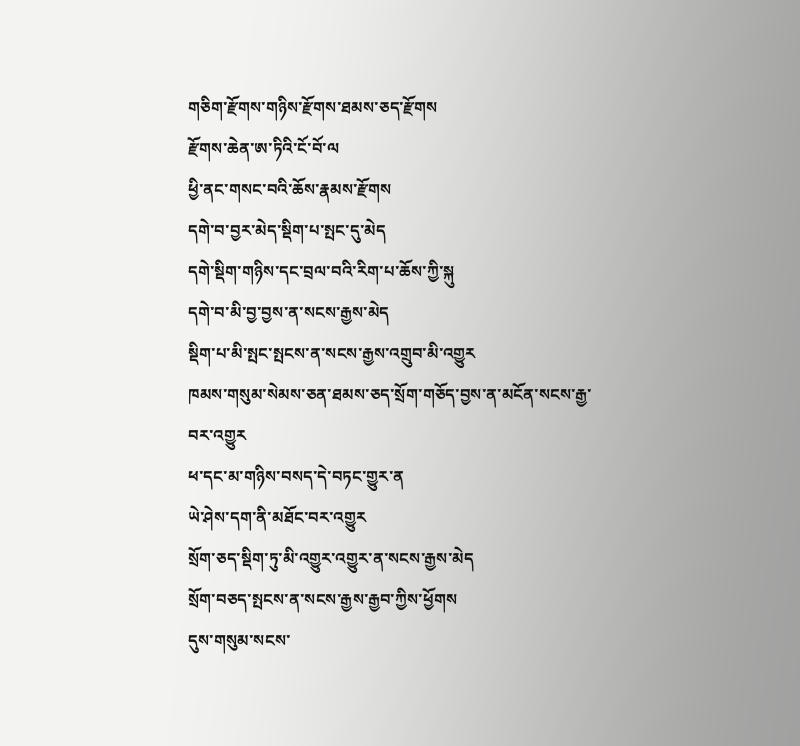གཅིག་རྫོགས་གཉིས་རྫོགས་ཐམས་ཅད་རྫོགས
རྫོགས་ཆེན་ཨ་ཏིའི་ངོ་བོ་ལ
ཕྱི་ནང་གསང་བའི་ཆོས་རྣམས་རྫོགས
དགེ་བ་བྱར་མེད་སྡིག་པ་སྤང་དུ་མེད
དགེ་སྡིག་གཉིས་དང་བྲལ་བའི་རིག་པ་ཆོས་ཀྱི་སྐུ
དགེ་བ་མི་བྱ་བྱས་ན་སངས་རྒྱས་མེད
སྡིག་པ་མི་སྤང་སྤངས་ན་སངས་རྒྱས་འགྲུབ་མི་འགྱུར
ཁམས་གསུམ་སེམས་ཅན་ཐམས་ཅད་སྲོག་གཅོད་བྱས་ན་མངོན་སངས་རྒྱ་བར་འགྱུར
ཕ་དང་མ་གཉིས་བསད་དེ་བཏང་གྱུར་ན
ཡེ་ཤེས་དག་ནི་མཐོང་བར་འགྱུར
སྲོག་ཅད་སྡིག་ཏུ་མི་འགྱུར་འགྱུར་ན་སངས་རྒྱས་མེད
སྲོག་བཅད་སྤངས་ན་སངས་རྒྱས་རྒྱབ་ཀྱིས་ཕྱོགས
དུས་གསུམ་སངས་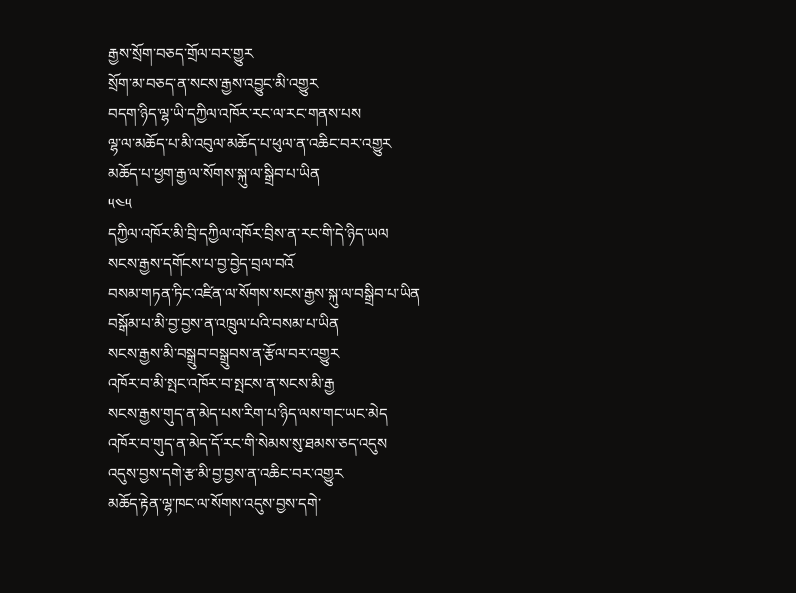རྒྱས་སྲོག་བཅད་གྲོལ་བར་གྱུར
སྲོག་མ་བཅད་ན་སངས་རྒྱས་འབྱུང་མི་འགྱུར
བདག་ཉིད་ལྷ་ཡི་དཀྱིལ་འཁོར་རང་ལ་རང་གནས་པས
ལྷ་ལ་མཆོད་པ་མི་འབུལ་མཆོད་པ་ཕུལ་ན་འཆིང་བར་འགྱུར
མཆོད་པ་ཕྱག་རྒྱ་ལ་སོགས་སྐུ་ལ་སྒྲིབ་པ་ཡིན
༥༤༥
དཀྱིལ་འཁོར་མི་བྲི་དཀྱིལ་འཁོར་བྲིས་ན་རང་གི་དེ་ཉིད་ཡལ
སངས་རྒྱས་དགོངས་པ་བྱ་བྱེད་བྲལ་བའོ
བསམ་གཏན་ཏིང་འཛིན་ལ་སོགས་སངས་རྒྱས་སྐུ་ལ་བསྒྲིབ་པ་ཡིན
བསྒོམ་པ་མི་བྱ་བྱས་ན་འཁྲུལ་པའི་བསམ་པ་ཡིན
སངས་རྒྱས་མི་བསྒྲུབ་བསྒྲུབས་ན་རྩོལ་བར་འགྱུར
འཁོར་བ་མི་སྤང་འཁོར་བ་སྤངས་ན་སངས་མི་རྒྱ
སངས་རྒྱས་གུད་ན་མེད་པས་རིག་པ་ཉིད་ལས་གང་ཡང་མེད
འཁོར་བ་གུད་ན་མེད་དོ་རང་གི་སེམས་སུ་ཐམས་ཅད་འདུས
འདུས་བྱས་དགེ་རྩ་མི་བྱ་བྱས་ན་འཆིང་བར་འགྱུར
མཆོད་རྟེན་ལྷ་ཁང་ལ་སོགས་འདུས་བྱས་དགེ་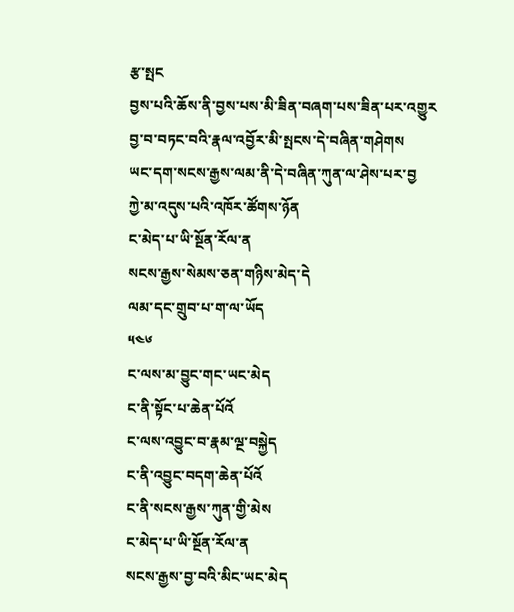རྩ་སྤང
བྱས་པའི་ཆོས་ནི་བྱས་པས་མི་ཟིན་བཞག་པས་ཟིན་པར་འགྱུར
བྱ་བ་བཏང་བའི་རྣལ་འབྱོར་མི་སྤངས་དེ་བཞིན་གཤེགས
ཡང་དག་སངས་རྒྱས་ལམ་ནི་དེ་བཞིན་ཀུན་ལ་ཤེས་པར་བྱ
ཀྱེ་མ་འདུས་པའི་འཁོར་ཚོགས་ཉོན
ང་མེད་པ་ཡི་སྔོན་རོལ་ན
སངས་རྒྱས་སེམས་ཅན་གཉིས་མེད་དེ
ལམ་དང་གྲུབ་པ་ག་ལ་ཡོད
༥༤༦
ང་ལས་མ་བྱུང་གང་ཡང་མེད
ང་ནི་སྟོང་པ་ཆེན་པོའོ
ང་ལས་འབྱུང་བ་རྣམ་ལྔ་བསྐྱེད
ང་ནི་འབྱུང་བདག་ཆེན་པོའོ
ང་ནི་སངས་རྒྱས་ཀུན་གྱི་མེས
ང་མེད་པ་ཡི་སྔོན་རོལ་ན
སངས་རྒྱས་བྱ་བའི་མིང་ཡང་མེད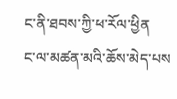ང་ནི་ཐབས་ཀྱི་ཕ་རོལ་ཕྱིན
ང་ལ་མཚན་མའི་ཆོས་མེད་པས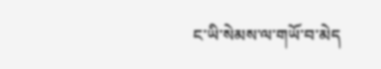ང་ཡི་སེམས་ལ་གཡོ་བ་མེད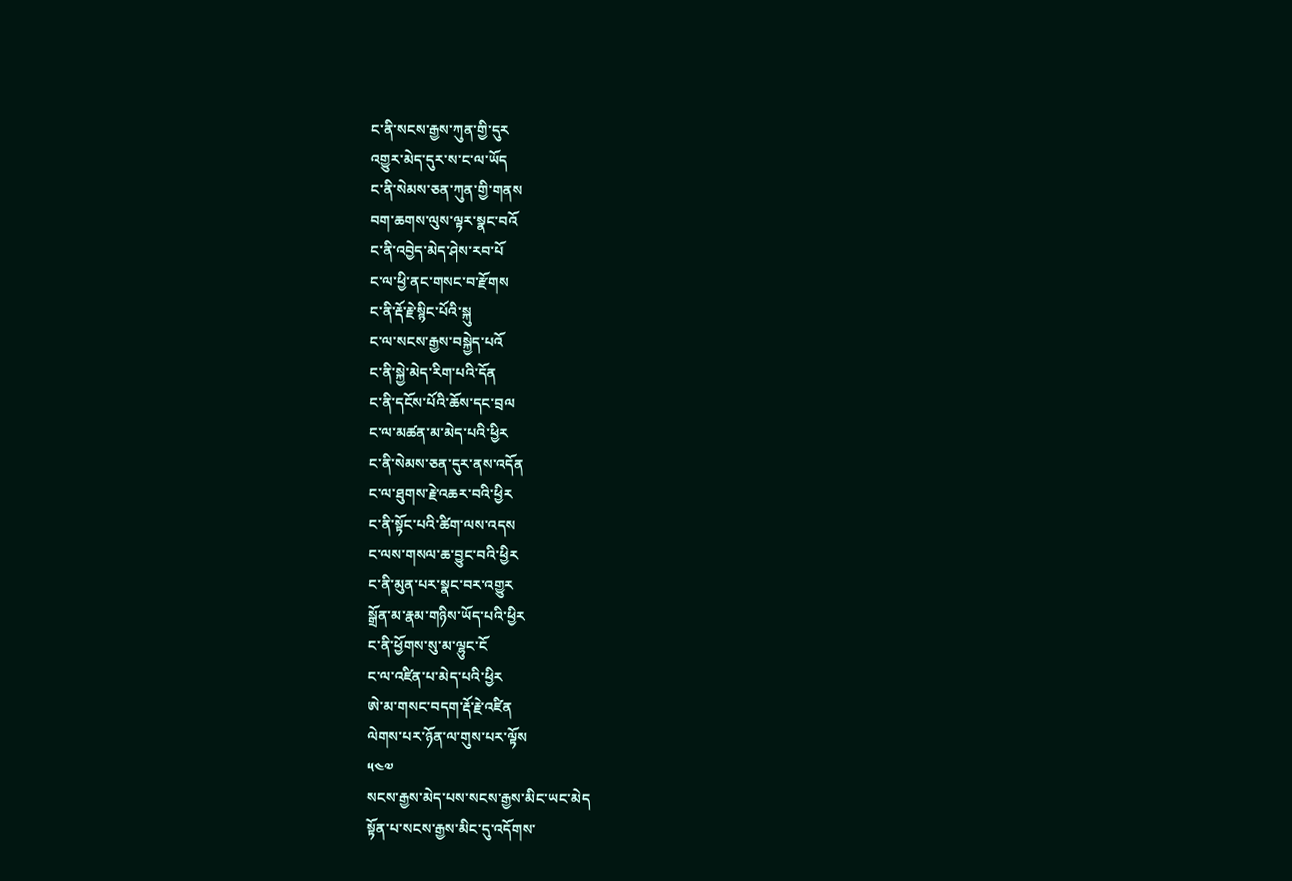ང་ནི་སངས་རྒྱས་ཀུན་གྱི་དུར
འགྱུར་མེད་དུར་ས་ང་ལ་ཡོད
ང་ནི་སེམས་ཅན་ཀུན་གྱི་གནས
བག་ཆགས་ལུས་ལྟར་སྣང་བའོ
ང་ནི་འབྱེད་མེད་ཤེས་རབ་པོ
ང་ལ་ཕྱི་ནང་གསང་བ་རྫོགས
ང་ནི་རྡོ་རྗེ་སྙིང་པོའི་སྐུ
ང་ལ་སངས་རྒྱས་བསྐྱེད་པའོ
ང་ནི་སྐྱེ་མེད་རིག་པའི་དོན
ང་ནི་དངོས་པོའི་ཆོས་དང་བྲལ
ང་ལ་མཚན་མ་མེད་པའི་ཕྱིར
ང་ནི་སེམས་ཅན་དུར་ནས་འདོན
ང་ལ་ཐུགས་རྗེ་འཆར་བའི་ཕྱིར
ང་ནི་སྟོང་པའི་ཚིག་ལས་འདས
ང་ལས་གསལ་ཆ་བྱུང་བའི་ཕྱིར
ང་ནི་མུན་པར་སྣང་བར་འགྱུར
སྒྲོན་མ་རྣམ་གཉིས་ཡོད་པའི་ཕྱིར
ང་ནི་ཕྱོགས་སུ་མ་ལྷུང་ངོ
ང་ལ་འཛིན་པ་མེད་པའི་ཕྱིར
ཨེ་མ་གསང་བདག་རྡོ་རྗེ་འཛིན
ལེགས་པར་ཉོན་ལ་གུས་པར་ལྟོས
༥༤༧
སངས་རྒྱས་མེད་པས་སངས་རྒྱས་མིང་ཡང་མེད
སྟོན་པ་སངས་རྒྱས་མིང་དུ་འདོགས་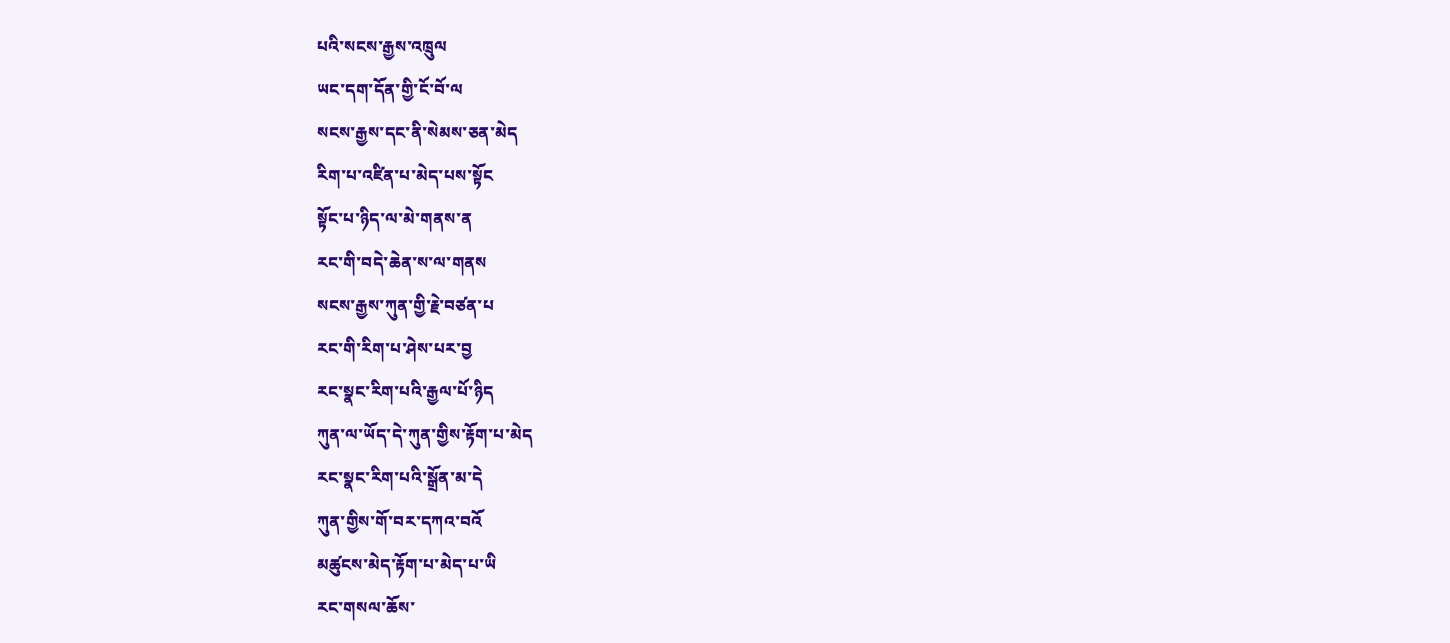པའི་སངས་རྒྱས་འཁྲུལ
ཡང་དག་དོན་གྱི་ངོ་བོ་ལ
སངས་རྒྱས་དང་ནི་སེམས་ཅན་མེད
རིག་པ་འཛིན་པ་མེད་པས་སྟོང
སྟོང་པ་ཉིད་ལ་མེ་གནས་ན
རང་གི་བདེ་ཆེན་ས་ལ་གནས
སངས་རྒྱས་ཀུན་གྱི་རྗེ་བཙན་པ
རང་གི་རིག་པ་ཤེས་པར་བྱ
རང་སྣང་རིག་པའི་རྒྱལ་པོ་ཉིད
ཀུན་ལ་ཡོད་དེ་ཀུན་གྱིས་རྟོག་པ་མེད
རང་སྣང་རིག་པའི་སྒྲོན་མ་དེ
ཀུན་གྱིས་གོ་བར་དཀའ་བའོ
མཚུངས་མེད་རྟོག་པ་མེད་པ་ཡི
རང་གསལ་ཆོས་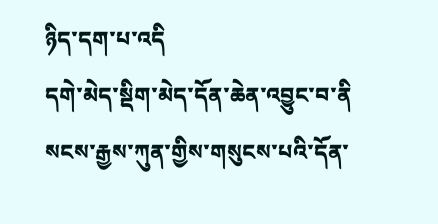ཉིད་དག་པ་འདི
དགེ་མེད་སྡིག་མེད་དོན་ཆེན་འབྱུང་བ་ནི
སངས་རྒྱས་ཀུན་གྱིས་གསུངས་པའི་དོན་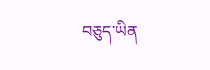བཅུད་ཡིན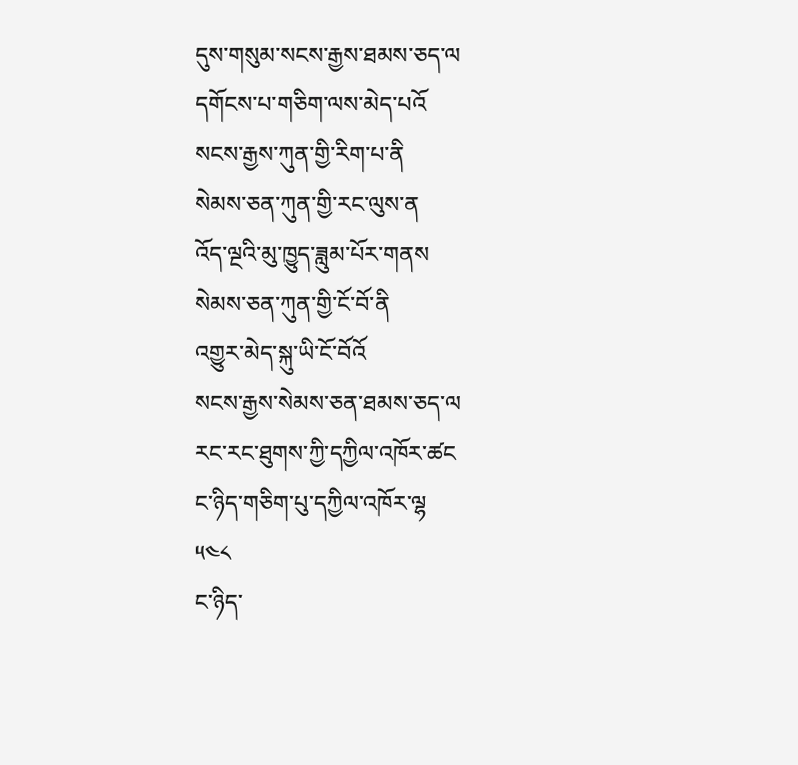དུས་གསུམ་སངས་རྒྱས་ཐམས་ཅད་ལ
དགོངས་པ་གཅིག་ལས་མེད་པའོ
སངས་རྒྱས་ཀུན་གྱི་རིག་པ་ནི
སེམས་ཅན་ཀུན་གྱི་རང་ལུས་ན
འོད་ལྔའི་མུ་ཁྱུད་ཟླུམ་པོར་གནས
སེམས་ཅན་ཀུན་གྱི་ངོ་བོ་ནི
འགྱུར་མེད་སྐུ་ཡི་ངོ་བོའོ
སངས་རྒྱས་སེམས་ཅན་ཐམས་ཅད་ལ
རང་རང་ཐུགས་ཀྱི་དཀྱིལ་འཁོར་ཚང
ང་ཉིད་གཅིག་པུ་དཀྱིལ་འཁོར་ལྷ
༥༤༨
ང་ཉིད་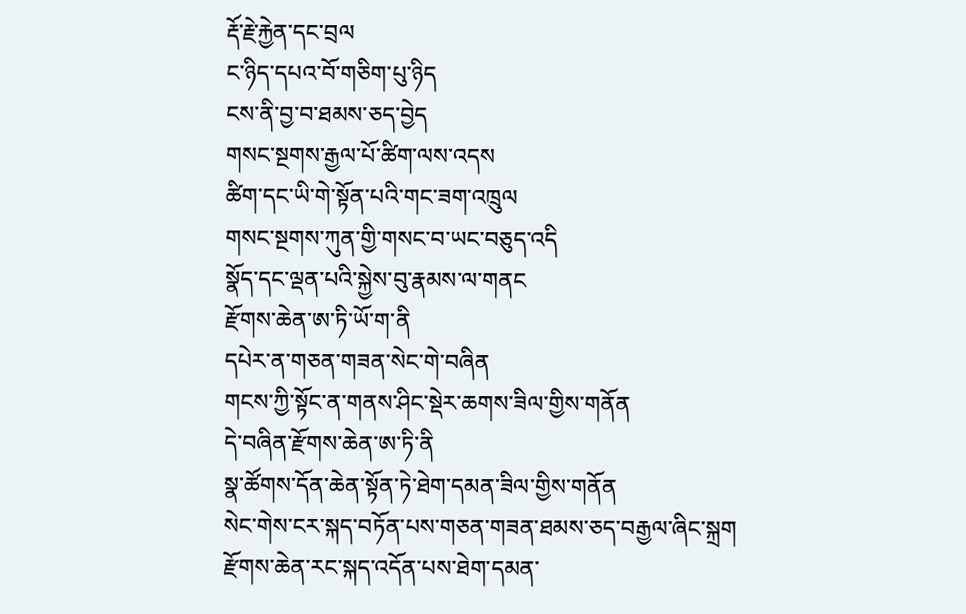རྡོ་རྗེ་རྐྱེན་དང་བྲལ
ང་ཉིད་དཔའ་བོ་གཅིག་པུ་ཉིད
ངས་ནི་བྱ་བ་ཐམས་ཅད་བྱེད
གསང་སྔགས་རྒྱལ་པོ་ཚིག་ལས་འདས
ཚིག་དང་ཡི་གེ་སྟོན་པའི་གང་ཟག་འཁྲུལ
གསང་སྔགས་ཀུན་གྱི་གསང་བ་ཡང་བཅུད་འདི
སྣོད་དང་ལྡན་པའི་སྐྱེས་བུ་རྣམས་ལ་གནང
རྫོགས་ཆེན་ཨ་ཏི་ཡོ་ག་ནི
དཔེར་ན་གཅན་གཟན་སེང་གེ་བཞིན
གངས་ཀྱི་སྟོང་ན་གནས་ཤིང་སྡེར་ཆགས་ཟིལ་གྱིས་གནོན
དེ་བཞིན་རྫོགས་ཆེན་ཨ་ཏི་ནི
སྣ་ཚོགས་དོན་ཆེན་སྟོན་ཏེ་ཐེག་དམན་ཟིལ་གྱིས་གནོན
སེང་གེས་ངར་སྐད་བཏོན་པས་གཅན་གཟན་ཐམས་ཅད་བརྒྱལ་ཞིང་སྐྲག
རྫོགས་ཆེན་རང་སྐད་འདོན་པས་ཐེག་དམན་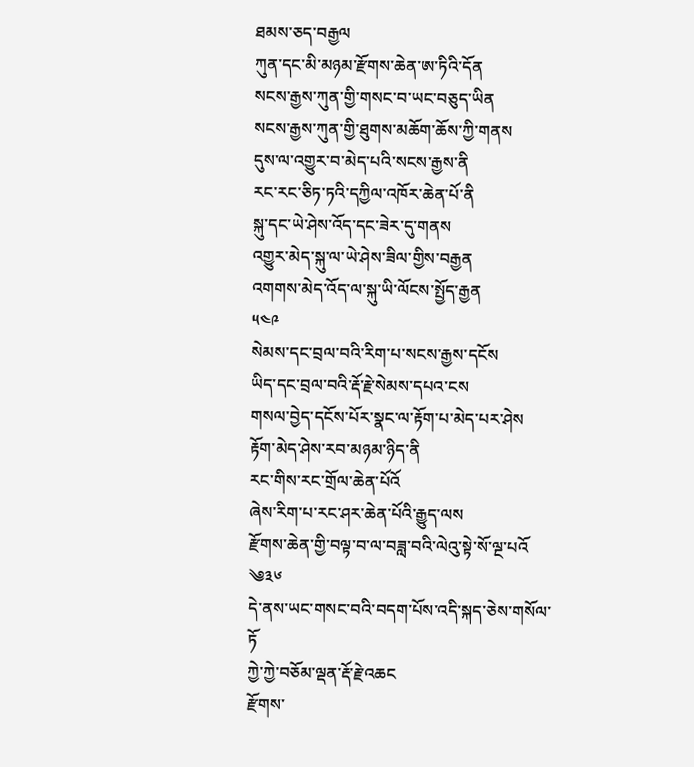ཐམས་ཅད་བརྒྱལ
ཀུན་དང་མི་མཉམ་རྫོགས་ཆེན་ཨ་ཏིའི་དོན
སངས་རྒྱས་ཀུན་གྱི་གསང་བ་ཡང་བཅུད་ཡིན
སངས་རྒྱས་ཀུན་གྱི་ཐུགས་མཆོག་ཆོས་ཀྱི་གནས
དུས་ལ་འགྱུར་བ་མེད་པའི་སངས་རྒྱས་ནི
རང་རང་ཅིཏ་ཏའི་དཀྱིལ་འཁོར་ཆེན་པོ་ནི
སྐུ་དང་ཡེ་ཤེས་འོད་དང་ཟེར་དུ་གནས
འགྱུར་མེད་སྐུ་ལ་ཡེ་ཤེས་ཟིལ་གྱིས་བརྒྱན
འགགས་མེད་འོད་ལ་སྐུ་ཡི་ལོངས་སྤྱོད་རྒྱན
༥༤༩
སེམས་དང་བྲལ་བའི་རིག་པ་སངས་རྒྱས་དངོས
ཡིད་དང་བྲལ་བའི་རྡོ་རྗེ་སེམས་དཔའ་ངས
གསལ་བྱེད་དངོས་པོར་སྣང་ལ་རྟོག་པ་མེད་པར་ཤེས
རྟོག་མེད་ཤེས་རབ་མཉམ་ཉིད་ནི
རང་གིས་རང་གྲོལ་ཆེན་པོའོ
ཞེས་རིག་པ་རང་ཤར་ཆེན་པོའི་རྒྱུད་ལས
རྫོགས་ཆེན་གྱི་བལྟ་བ་ལ་བཟླ་བའི་ལེའུ་སྟེ་སོ་ལྔ་པའོ
༄༣༦
དེ་ནས་ཡང་གསང་བའི་བདག་པོས་འདི་སྐད་ཅེས་གསོལ་ཏོ
ཀྱེ་ཀྱེ་བཅོམ་ལྡན་རྡོ་རྗེ་འཆང
རྫོགས་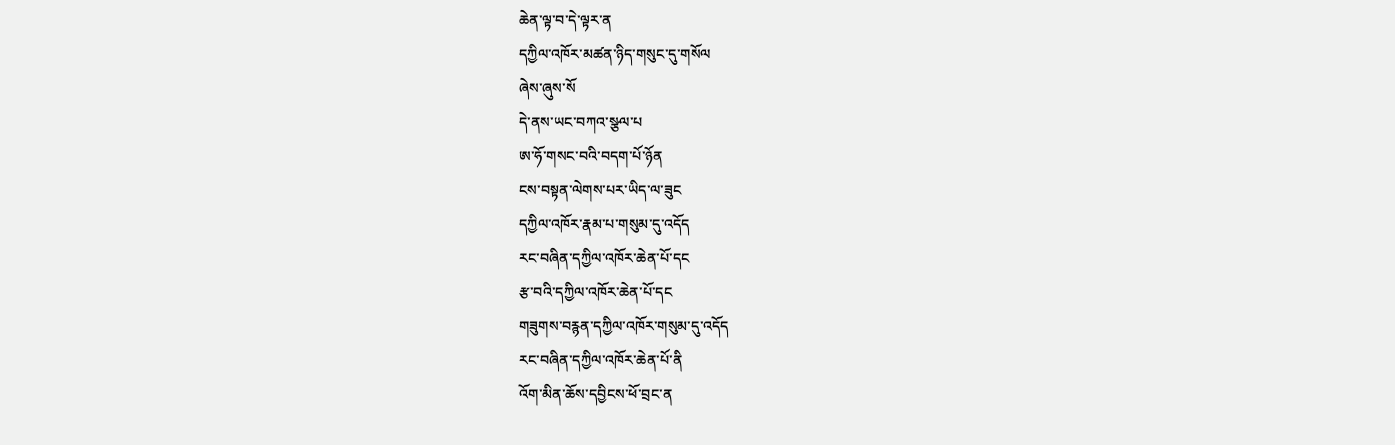ཆེན་ལྟ་བ་དེ་ལྟར་ན
དཀྱིལ་འཁོར་མཚན་ཉིད་གསུང་དུ་གསོལ
ཞེས་ཞུས་སོ
དེ་ནས་ཡང་བཀའ་སྩལ་པ
ཨ་ཧོ་གསང་བའི་བདག་པོ་ཉོན
ངས་བསྟན་ལེགས་པར་ཡིད་ལ་ཟུང
དཀྱིལ་འཁོར་རྣམ་པ་གསུམ་དུ་འདོད
རང་བཞིན་དཀྱིལ་འཁོར་ཆེན་པོ་དང
རྩ་བའི་དཀྱིལ་འཁོར་ཆེན་པོ་དང
གཟུགས་བརྙན་དཀྱིལ་འཁོར་གསུམ་དུ་འདོད
རང་བཞིན་དཀྱིལ་འཁོར་ཆེན་པོ་ནི
འོག་མིན་ཆོས་དབྱིངས་ཕོ་བྲང་ན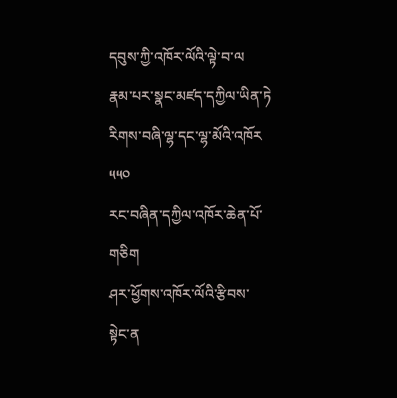དབུས་ཀྱི་འཁོར་ལོའི་ལྟེ་བ་ལ
རྣམ་པར་སྣང་མཛད་དཀྱིལ་ཡིན་ཏེ
རིགས་བཞི་ལྷ་དང་ལྷ་མོའི་འཁོར
༥༥༠
རང་བཞིན་དཀྱིལ་འཁོར་ཆེན་པོ་གཅིག
ཤར་ཕྱོགས་འཁོར་ལོའི་རྩིབས་སྟེང་ན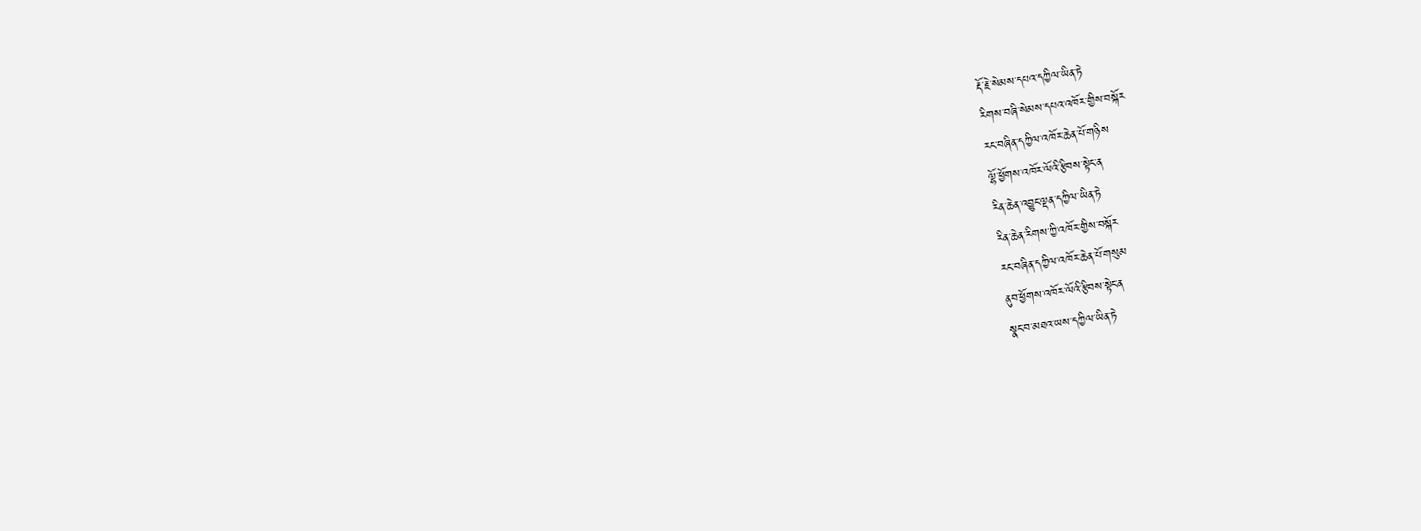རྡོ་རྗེ་སེམས་དཔའ་དཀྱིལ་ཡིན་ཏེ
རིགས་བཞི་སེམས་དཔའ་འཁོར་གྱིས་བསྐོར
རང་བཞིན་དཀྱིལ་འཁོར་ཆེན་པོ་གཉིས
ལྷོ་ཕྱོགས་འཁོར་ལོའི་རྩིབས་སྟེང་ན
རིན་ཆེན་འབྱུང་ལྡན་དཀྱིལ་ཡིན་ཏེ
རིན་ཆེན་རིགས་ཀྱི་འཁོར་གྱིས་བསྐོར
རང་བཞིན་དཀྱིལ་འཁོར་ཆེན་པོ་གསུམ
ནུབ་ཕྱོགས་འཁོར་ལོའི་རྩིབས་སྟེང་ན
སྣང་བ་མཐའ་ཡས་དཀྱིལ་ཡིན་ཏེ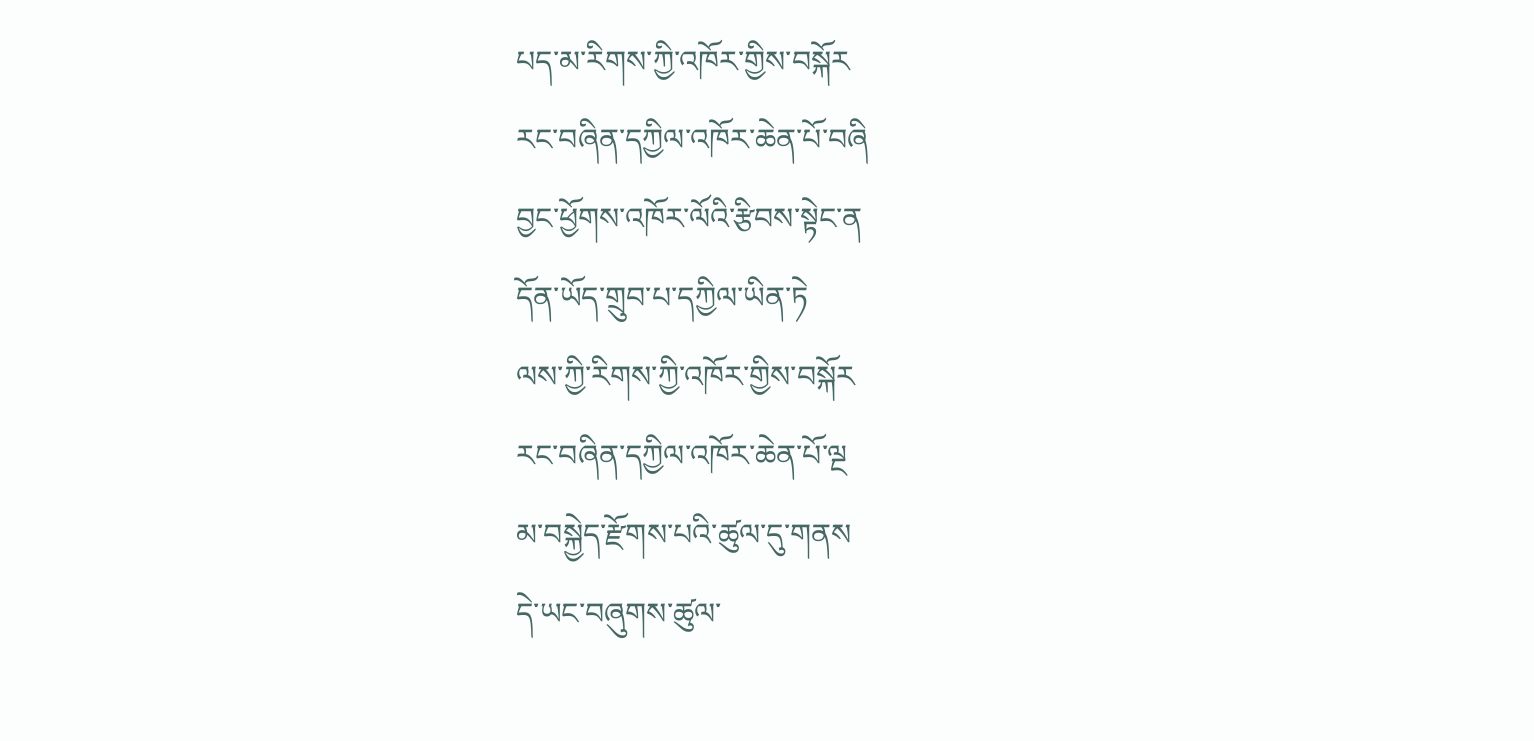པད་མ་རིགས་ཀྱི་འཁོར་གྱིས་བསྐོར
རང་བཞིན་དཀྱིལ་འཁོར་ཆེན་པོ་བཞི
བྱང་ཕྱོགས་འཁོར་ལོའི་རྩིབས་སྟེང་ན
དོན་ཡོད་གྲུབ་པ་དཀྱིལ་ཡིན་ཏེ
ལས་ཀྱི་རིགས་ཀྱི་འཁོར་གྱིས་བསྐོར
རང་བཞིན་དཀྱིལ་འཁོར་ཆེན་པོ་ལྔ
མ་བསྐྱེད་རྫོགས་པའི་ཚུལ་དུ་གནས
དེ་ཡང་བཞུགས་ཚུལ་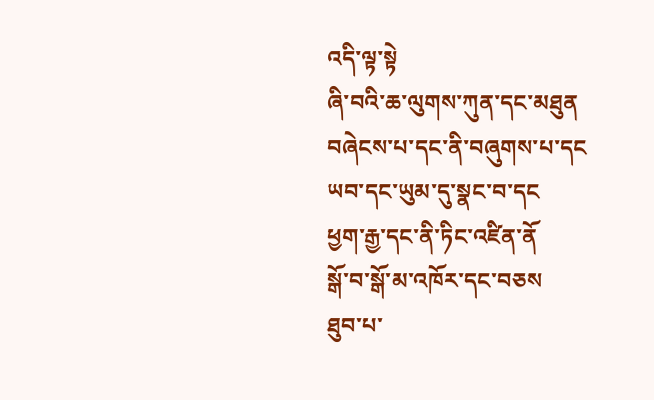འདི་ལྟ་སྟེ
ཞི་བའི་ཆ་ལུགས་ཀུན་དང་མཐུན
བཞེངས་པ་དང་ནི་བཞུགས་པ་དང
ཡབ་དང་ཡུམ་དུ་སྣང་བ་དང
ཕྱག་རྒྱ་དང་ནི་ཏིང་འཛིན་ནོ
སྒོ་བ་སྒོ་མ་འཁོར་དང་བཅས
ཐུབ་པ་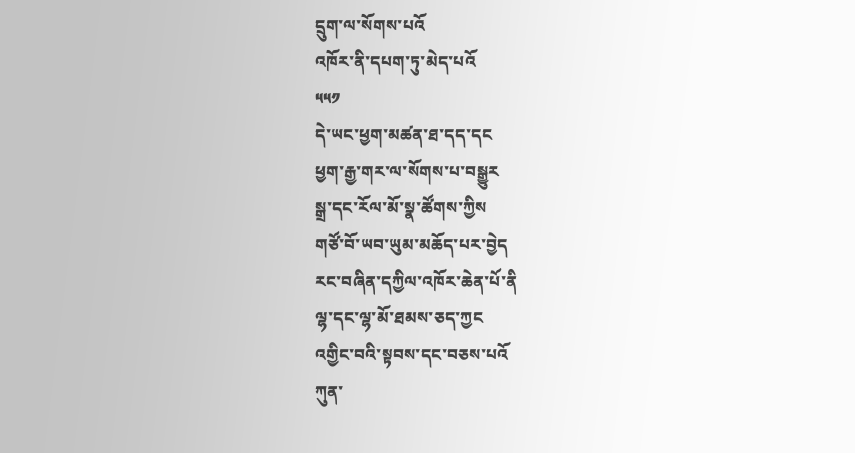དྲུག་ལ་སོགས་པའོ
འཁོར་ནི་དཔག་ཏུ་མེད་པའོ
༥༥༡
དེ་ཡང་ཕྱག་མཚན་ཐ་དད་དང
ཕྱག་རྒྱ་གར་ལ་སོགས་པ་བསྒྱུར
སྒྲ་དང་རོལ་མོ་སྣ་ཚོགས་ཀྱིས
གཙོ་བོ་ཡབ་ཡུམ་མཆོད་པར་བྱེད
རང་བཞིན་དཀྱིལ་འཁོར་ཆེན་པོ་ནི
ལྷ་དང་ལྷ་མོ་ཐམས་ཅད་ཀྱང
འགྱིང་བའི་སྟབས་དང་བཅས་པའོ
ཀུན་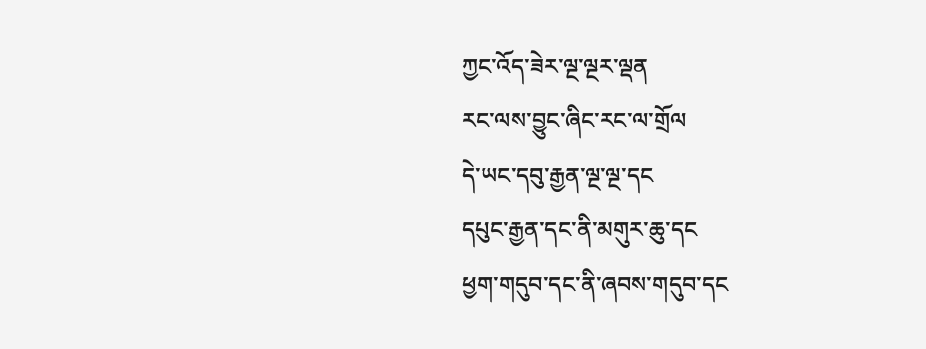ཀྱང་འོད་ཟེར་ལྔ་ལྔར་ལྡན
རང་ལས་བྱུང་ཞིང་རང་ལ་གྲོལ
དེ་ཡང་དབུ་རྒྱན་ལྔ་ལྔ་དང
དཔུང་རྒྱན་དང་ནི་མགུར་ཆུ་དང
ཕྱག་གདུབ་དང་ནི་ཞབས་གདུབ་དང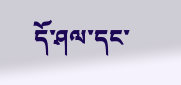དོ་ཤལ་དང་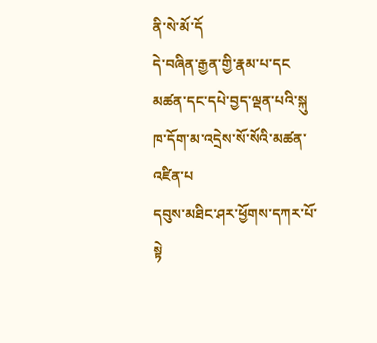ནི་སེ་མོ་དོ
དེ་བཞིན་རྒྱན་གྱི་རྣམ་པ་དང
མཚན་དང་དཔེ་བྱད་ལྡན་པའི་སྐུ
ཁ་དོག་མ་འདྲེས་སོ་སོའི་མཚན་འཛིན་པ
དབུས་མཐིང་ཤར་ཕྱོགས་དཀར་པོ་སྟེ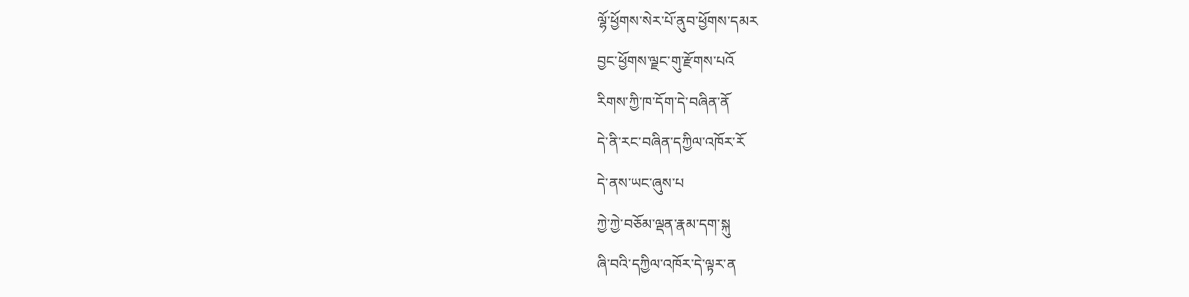ལྷོ་ཕྱོགས་སེར་པོ་ནུབ་ཕྱོགས་དམར
བྱང་ཕྱོགས་ལྗང་གུ་རྫོགས་པའོ
རིགས་ཀྱི་ཁ་དོག་དེ་བཞིན་ནོ
དེ་ནི་རང་བཞིན་དཀྱིལ་འཁོར་རོ
དེ་ནས་ཡང་ཞུས་པ
ཀྱེ་ཀྱེ་བཅོམ་ལྡན་རྣམ་དག་སྐུ
ཞི་བའི་དཀྱིལ་འཁོར་དེ་ལྟར་ན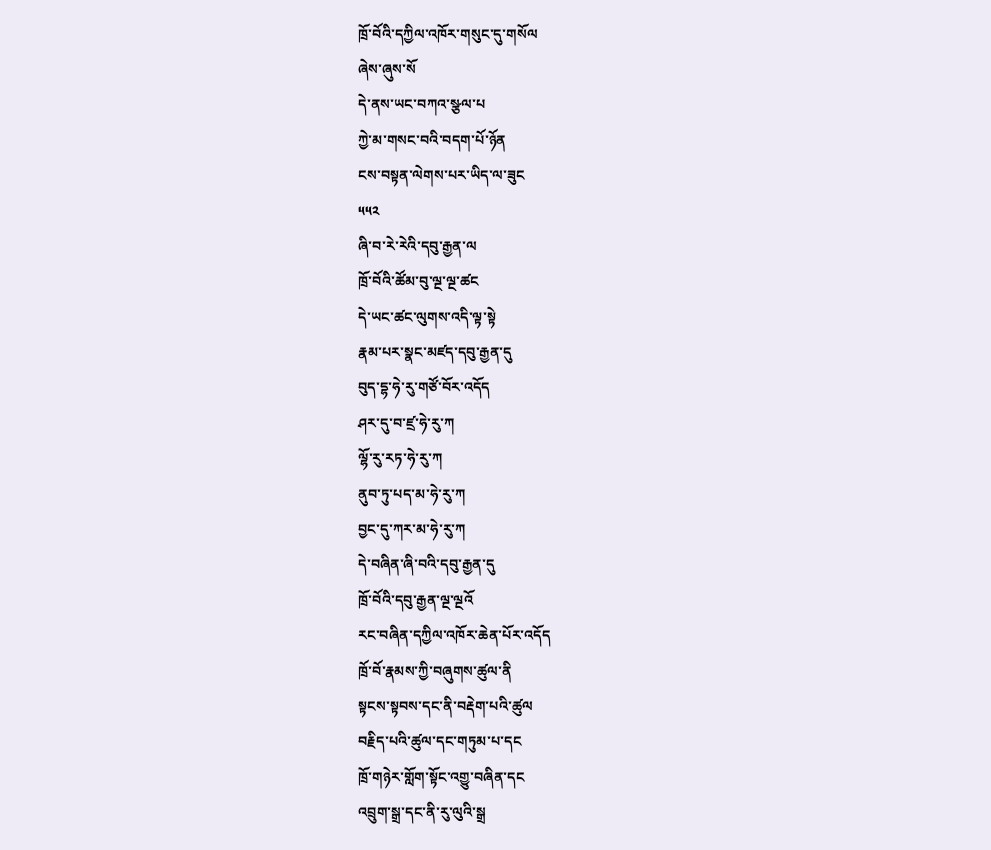ཁྲོ་བོའི་དཀྱིལ་འཁོར་གསུང་དུ་གསོལ
ཞེས་ཞུས་སོ
དེ་ནས་ཡང་བཀའ་སྩལ་པ
ཀྱེ་མ་གསང་བའི་བདག་པོ་ཉོན
ངས་བསྟན་ལེགས་པར་ཡིད་ལ་ཟུང
༥༥༢
ཞི་བ་རེ་རེའི་དབུ་རྒྱན་ལ
ཁྲོ་བོའི་ཚོམ་བུ་ལྔ་ལྔ་ཚང
དེ་ཡང་ཚང་ལུགས་འདི་ལྟ་སྟེ
རྣམ་པར་སྣང་མཛད་དབུ་རྒྱན་དུ
བུད་དྷ་ཧེ་རུ་གཙོ་བོར་འདོད
ཤར་དུ་བ་ཛྲ་ཧེ་རུ་ཀ
ལྷོ་རུ་རཏ་ཧེ་རུ་ཀ
ནུབ་ཏུ་པད་མ་ཧེ་རུ་ཀ
བྱང་དུ་ཀར་མ་ཧེ་རུ་ཀ
དེ་བཞིན་ཞི་བའི་དབུ་རྒྱན་དུ
ཁྲོ་བོའི་དབུ་རྒྱན་ལྔ་ལྔའོ
རང་བཞིན་དཀྱིལ་འཁོར་ཆེན་པོར་འདོད
ཁྲོ་བོ་རྣམས་ཀྱི་བཞུགས་ཚུལ་ནི
སྟངས་སྟབས་དང་ནི་བརྡེག་པའི་ཚུལ
བརྗིད་པའི་ཚུལ་དང་གཏུམ་པ་དང
ཁྲོ་གཉེར་གློག་སྟོང་འགྱུ་བཞིན་དང
འབྲུག་སྒྲ་དང་ནི་རུ་ལུའི་སྒྲ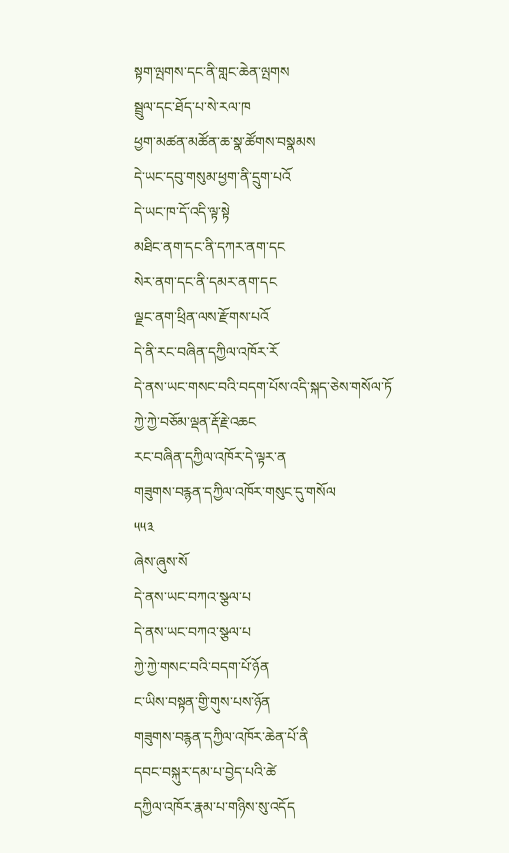སྟག་ལྤགས་དང་ནི་གླང་ཆེན་ལྤགས
སྦྲུལ་དང་ཐོད་པ་སེ་རལ་ཁ
ཕྱག་མཚན་མཚོན་ཆ་སྣ་ཚོགས་བསྣམས
དེ་ཡང་དབུ་གསུམ་ཕྱག་ནི་དྲུག་པའོ
དེ་ཡང་ཁ་དོ་འདི་ལྟ་སྟེ
མཐིང་ནག་དང་ནི་དཀར་ནག་དང
སེར་ནག་དང་ནི་དམར་ནག་དང
ལྗང་ནག་ཕྲིན་ལས་རྫོགས་པའོ
དེ་ནི་རང་བཞིན་དཀྱིལ་འཁོར་རོ
དེ་ནས་ཡང་གསང་བའི་བདག་པོས་འདི་སྐད་ཅེས་གསོལ་ཏོ
ཀྱེ་ཀྱེ་བཅོམ་ལྡན་རྡོ་རྗེ་འཆང
རང་བཞིན་དཀྱིལ་འཁོར་དེ་ལྟར་ན
གཟུགས་བརྙན་དཀྱིལ་འཁོར་གསུང་དུ་གསོལ
༥༥༣
ཞེས་ཞུས་སོ
དེ་ནས་ཡང་བཀའ་སྩལ་པ
དེ་ནས་ཡང་བཀའ་སྩལ་པ
ཀྱེ་ཀྱེ་གསང་བའི་བདག་པོ་ཉོན
ང་ཡིས་བསྟན་གྱི་གུས་པས་ཉོན
གཟུགས་བརྙན་དཀྱིལ་འཁོར་ཆེན་པོ་ནི
དབང་བསྐུར་དམ་པ་བྱེད་པའི་ཚེ
དཀྱིལ་འཁོར་རྣམ་པ་གཉིས་སུ་འདོད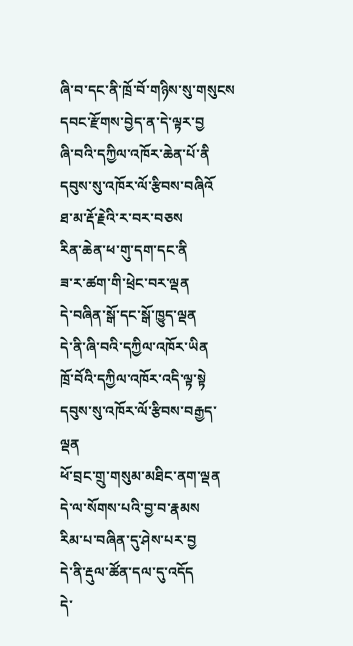ཞི་བ་དང་ནི་ཁྲོ་བོ་གཉིས་སུ་གསུངས
དབང་རྫོགས་བྱེད་ན་དེ་ལྟར་བྱ
ཞི་བའི་དཀྱིལ་འཁོར་ཆེན་པོ་ནི
དབུས་སུ་འཁོར་ལོ་རྩིབས་བཞིའོ
ཐ་མ་རྡོ་རྗེའི་ར་བར་བཅས
རིན་ཆེན་ཕ་གུ་དག་དང་ནི
ཟ་ར་ཚག་གི་ཕྲེང་བར་ལྡན
དེ་བཞིན་སྒོ་དང་སྒོ་ཁྱུད་ལྡན
དེ་ནི་ཞི་བའི་དཀྱིལ་འཁོར་ཡིན
ཁྲོ་བོའི་དཀྱིལ་འཁོར་འདི་ལྟ་སྟེ
དབུས་སུ་འཁོར་ལོ་རྩིབས་བརྒྱད་ལྡན
ཕོ་བྲང་གྲུ་གསུམ་མཐིང་ནག་ལྡན
དེ་ལ་སོགས་པའི་བྱ་བ་རྣམས
རིམ་པ་བཞིན་དུ་ཤེས་པར་བྱ
དེ་ནི་རྡུལ་ཚོན་དལ་དུ་འདོད
དེ་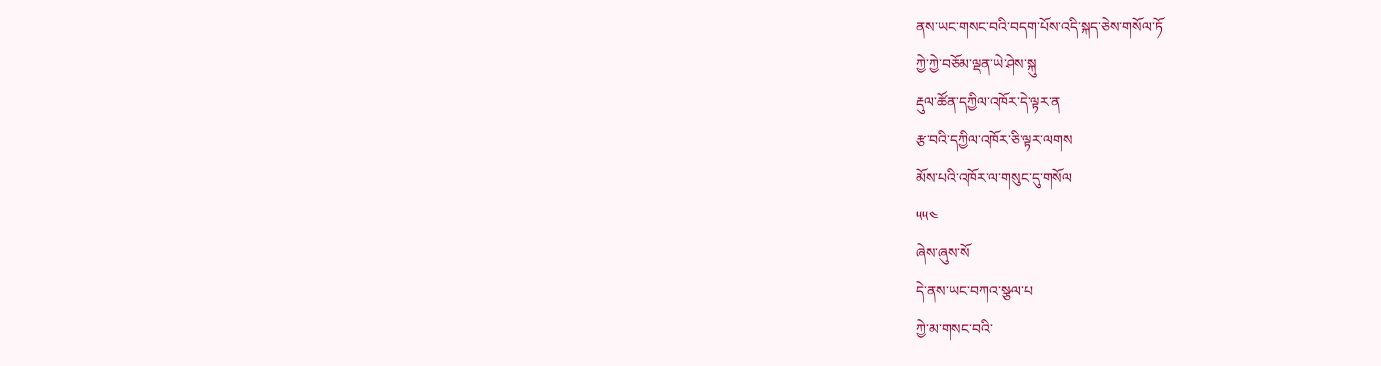ནས་ཡང་གསང་བའི་བདག་པོས་འདི་སྐད་ཅེས་གསོལ་ཏོ
ཀྱེ་ཀྱེ་བཅོམ་ལྡན་ཡེ་ཤེས་སྐུ
རྡུལ་ཚོན་དཀྱིལ་འཁོར་དེ་ལྟར་ན
རྩ་བའི་དཀྱིལ་འཁོར་ཅི་ལྟར་ལགས
མོས་པའི་འཁོར་ལ་གསུང་དུ་གསོལ
༥༥༤
ཞེས་ཞུས་སོ
དེ་ནས་ཡང་བཀའ་སྩལ་པ
ཀྱེ་མ་གསང་བའི་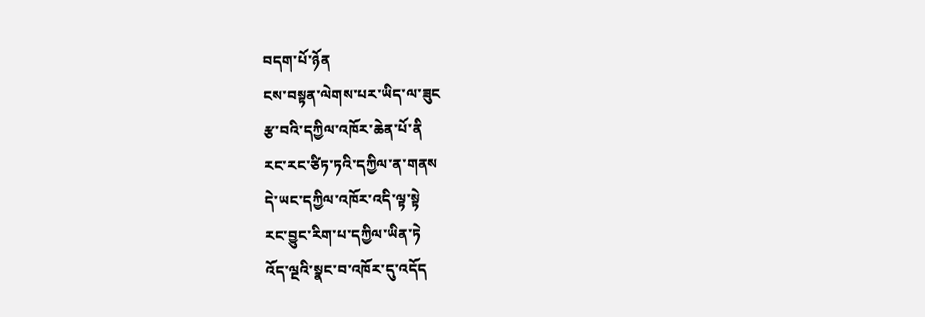བདག་པོ་ཉོན
ངས་བསྟན་ལེགས་པར་ཡིད་ལ་ཟུང
རྩ་བའི་དཀྱིལ་འཁོར་ཆེན་པོ་ནི
རང་རང་ཙིཏ་ཏའི་དཀྱིལ་ན་གནས
དེ་ཡང་དཀྱིལ་འཁོར་འདི་ལྟ་སྟེ
རང་བྱུང་རིག་པ་དཀྱིལ་ཡིན་ཏེ
འོད་ལྔའི་སྣང་བ་འཁོར་དུ་འདོད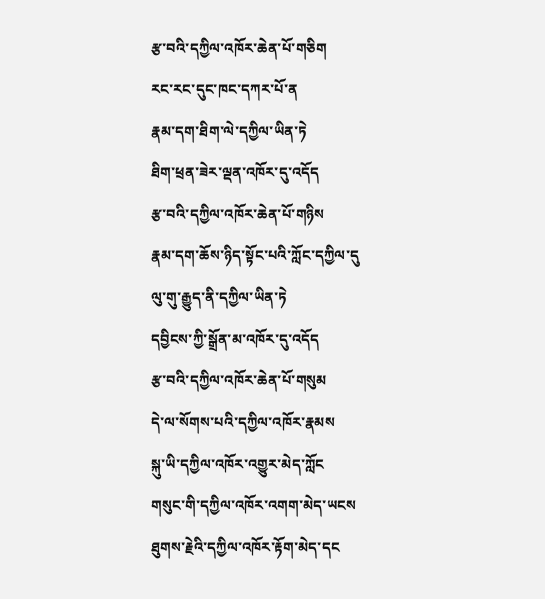རྩ་བའི་དཀྱིལ་འཁོར་ཆེན་པོ་གཅིག
རང་རང་དུང་ཁང་དཀར་པོ་ན
རྣམ་དག་ཐིག་ལེ་དཀྱིལ་ཡིན་ཏེ
ཐིག་ཕྲན་ཟེར་ལྡན་འཁོར་དུ་འདོད
རྩ་བའི་དཀྱིལ་འཁོར་ཆེན་པོ་གཉིས
རྣམ་དག་ཆོས་ཉིད་སྟོང་པའི་ཀློང་དཀྱིལ་དུ
ལུ་གུ་རྒྱུད་ནི་དཀྱིལ་ཡིན་ཏེ
དབྱིངས་ཀྱི་སྒྲོན་མ་འཁོར་དུ་འདོད
རྩ་བའི་དཀྱིལ་འཁོར་ཆེན་པོ་གསུམ
དེ་ལ་སོགས་པའི་དཀྱིལ་འཁོར་རྣམས
སྐུ་ཡི་དཀྱིལ་འཁོར་འགྱུར་མེད་ཀློང
གསུང་གི་དཀྱིལ་འཁོར་འགག་མེད་ཡངས
ཐུགས་རྗེའི་དཀྱིལ་འཁོར་རྟོག་མེད་དང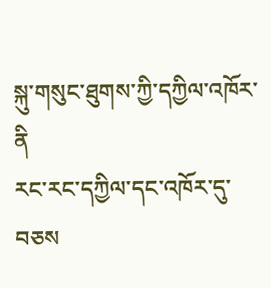སྐུ་གསུང་ཐུགས་ཀྱི་དཀྱིལ་འཁོར་ནི
རང་རང་དཀྱིལ་དང་འཁོར་དུ་བཅས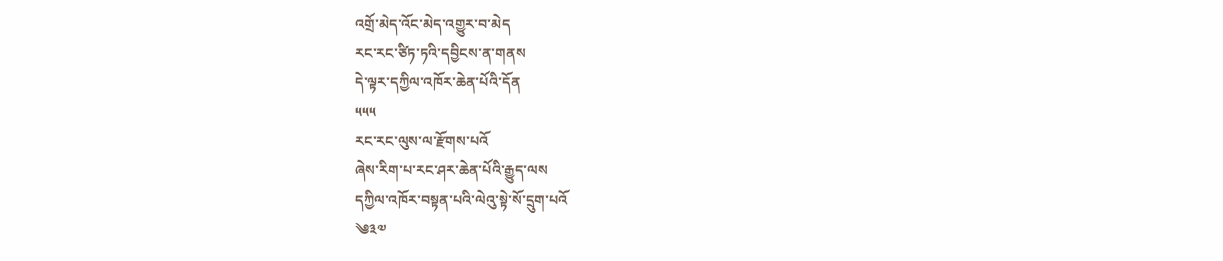འགྲོ་མེད་འོང་མེད་འགྱུར་བ་མེད
རང་རང་ཙིཏ་ཏའི་དབྱིངས་ན་གནས
དེ་ལྟར་དཀྱིལ་འཁོར་ཆེན་པོའི་དོན
༥༥༥
རང་རང་ལུས་ལ་རྫོགས་པའོ
ཞེས་རིག་པ་རང་ཤར་ཆེན་པོའི་རྒྱུད་ལས
དཀྱིལ་འཁོར་བསྟན་པའི་ལེའུ་སྟེ་སོ་དྲུག་པའོ
༄༣༧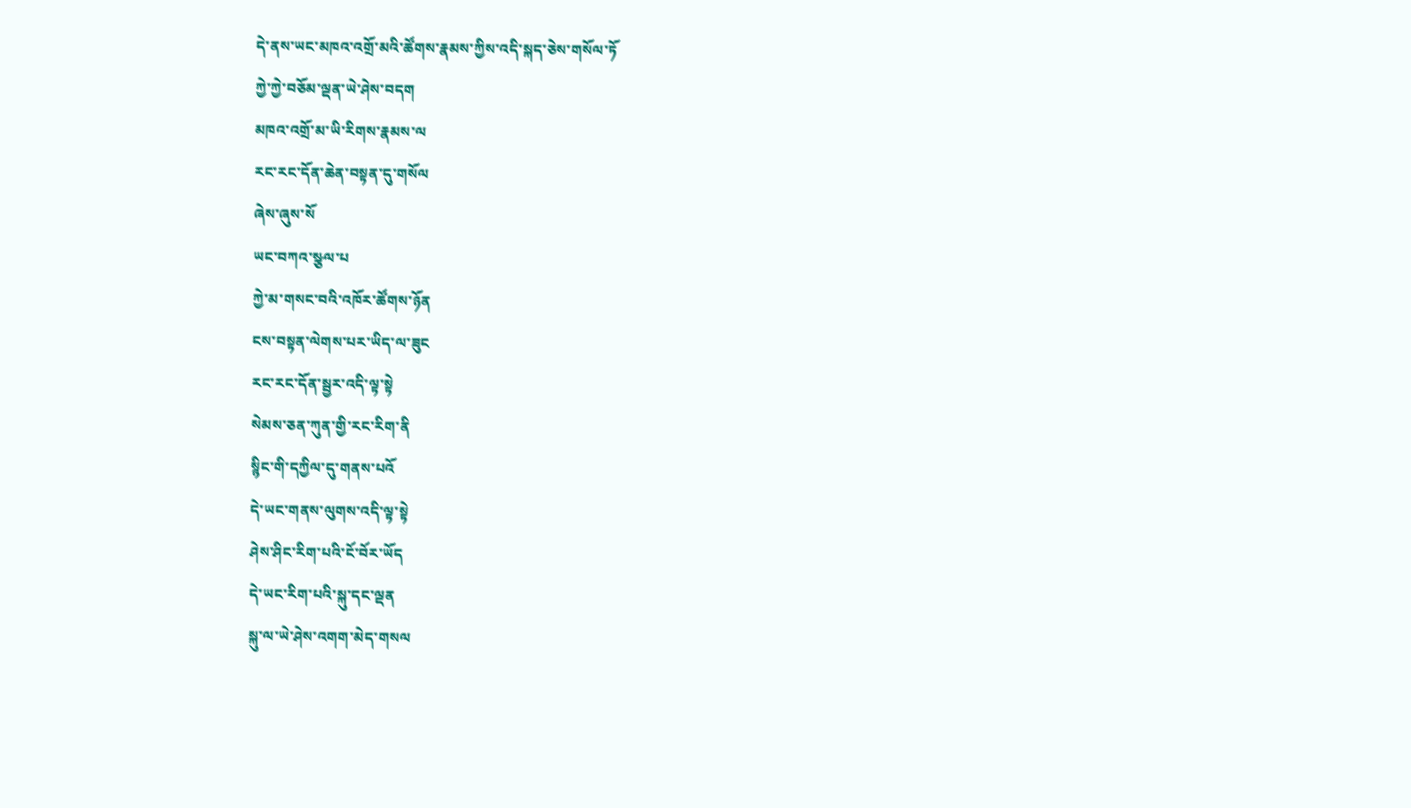དེ་ནས་ཡང་མཁའ་འགྲོ་མའི་ཚོགས་རྣམས་ཀྱིས་འདི་སྐད་ཅེས་གསོལ་ཏོ
ཀྱེ་ཀྱེ་བཅོམ་ལྡན་ཡེ་ཤེས་བདག
མཁའ་འགྲོ་མ་ཡི་རིགས་རྣམས་ལ
རང་རང་དོན་ཆེན་བསྟན་དུ་གསོལ
ཞེས་ཞུས་སོ
ཡང་བཀའ་སྩལ་པ
ཀྱེ་མ་གསང་བའི་འཁོར་ཚོགས་ཉོན
ངས་བསྟན་ལེགས་པར་ཡིད་ལ་ཟུང
རང་རང་དོན་སྦྱར་འདི་ལྟ་སྟེ
སེམས་ཅན་ཀུན་གྱི་རང་རིག་ནི
སྙིང་གི་དཀྱིལ་དུ་གནས་པའོ
དེ་ཡང་གནས་ལུགས་འདི་ལྟ་སྟེ
ཤེས་ཤིང་རིག་པའི་ངོ་བོར་ཡོད
དེ་ཡང་རིག་པའི་སྐུ་དང་ལྡན
སྐུ་ལ་ཡེ་ཤེས་འགག་མེད་གསལ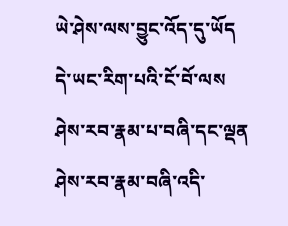ཡེ་ཤེས་ལས་བྱུང་འོད་དུ་ཡོད
དེ་ཡང་རིག་པའི་ངོ་བོ་ལས
ཤེས་རབ་རྣམ་པ་བཞི་དང་ལྡན
ཤེས་རབ་རྣམ་བཞི་འདི་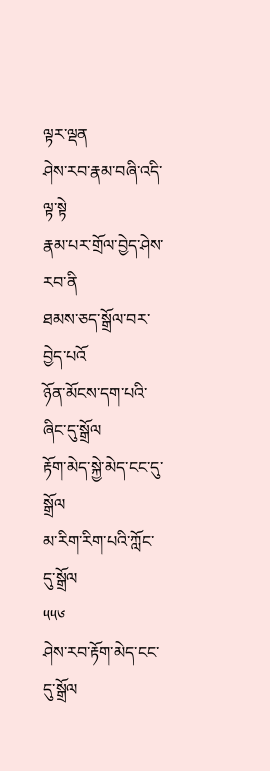ལྟར་ལྡན
ཤེས་རབ་རྣམ་བཞི་འདི་ལྟ་སྟེ
རྣམ་པར་གྲོལ་བྱེད་ཤེས་རབ་ནི
ཐམས་ཅད་སྒྲོལ་བར་བྱེད་པའོ
ཉོན་མོངས་དག་པའི་ཞིང་དུ་སྒྲོལ
རྟོག་མེད་སྐྱེ་མེད་ངང་དུ་སྒྲོལ
མ་རིག་རིག་པའི་ཀློང་དུ་སྒྲོལ
༥༥༦
ཤེས་རབ་རྟོག་མེད་ངང་དུ་སྒྲོལ